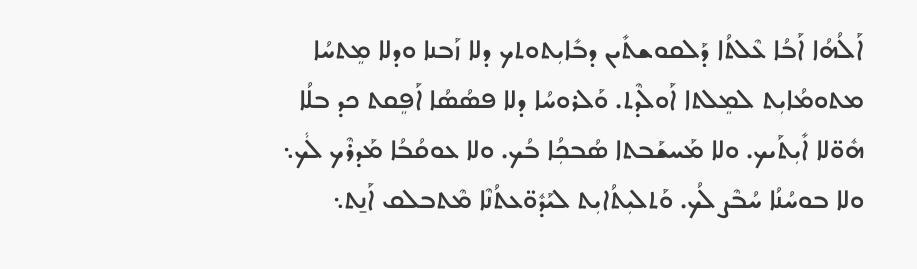ܐܰܠܳܗܳܐ ܐܰܒܳܐ ܥܶܠܬܳܐ ܕܰܠܩܘܫܬܺܝܢ ܕܒܺܐܝܼܬܘܬܟ ܕܠܐ ܙܰܒܢܐ ܘܕܠܐ ܡܸܬܚܳܐ ܡܬܘܡܳܐܝܼܬ ܠܡܸܠܬܐ ܐܰܘܠܶܕܬ. ܘܰܠܪܘܚܳܐ ܕܠܐ ܦܣܳܣܳܐ ܐܰܦܸܩܬ ܟܕ ܒܠܳܐ ܗܽܘ̈ܠܐ ܐܺܝܼܬܰܝܟ. ܘܠܐ ܡܰܚܫܰܒܬܐ ܣܳܒܟܼܳܐ ܒܳܟ. ܘܠܐ ܥܘܩܳܒܳܐ ܡܰܕܪܶܟ ܠܵܟ܆ ܘܠܐ ܒܘܚܳܢܳܐ ܚܳܒܶܨ ܠܳܟ. ܘܰܬܠܝܼܬܳܐܝܼܬ ܠܝܰܕܽܘ̈ܥܬܳܢܶܐ ܡܶܬܒܠܩ ܐܰܢ̱ܬ܆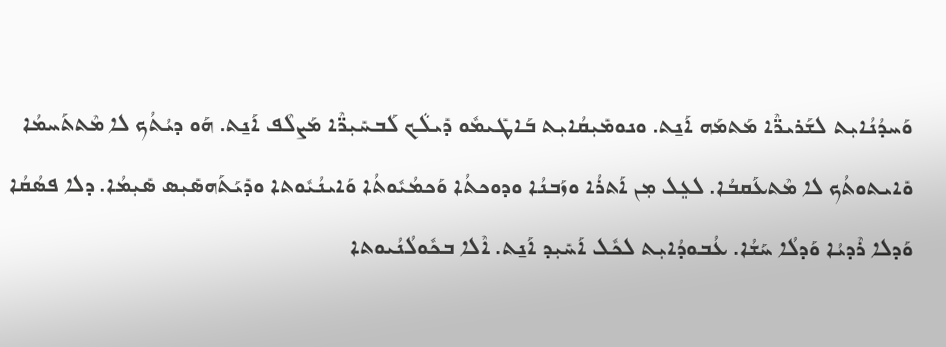ܘܰܚܕܳܢܳܐܝܼܬ ܠܫܰܪܝܪ̈ܶܐ ܡܰܬܡܰܗ ܐܰܢ̱ܬ. ܘܢܘܡܺܝܼܩܳܐܝܼܬ ܒܰܐܛܺܝܡܽܘ ܕܺܝܠܵܟ ܠܰܒܚܺܝܼܪ̈ܶܐ ܡܰܨܠܶܦ ܐܰܢ̱ܬ. ܗܰܘ ܕܝܳܬܳܟ ܠܐ ܡܶܬܬܰܚܡܳܐ ܘܺܐܝܬܘܬܳܟ ܠܐ ܡܶܬܥܰܩܒܳܐ. ܠܥܸܠ ܡܼܢ ܐܰܬܪܳܐ ܘܙܰܒܢܳܐ ܘܕܘܟܬܳܐ ܘܰܟܡܳܝܽܘܬܳܐ ܘܰܐܝܢܳܝܽܘܬܐ ܘܕܺܝܰܬܰܗܣܺܝܼܣ ܣܺܝܼܡܳܐ. ܕܠܐ ܦܣܳܩܳܐ ܘܰܕܠܐ ܪܶܕܝܳܐ ܘܰܕܠܳܐ ܚܰܫܳܐ. ܥܳܒܘܕܳܐܝܼܬ ܠܟܽܠ ܐܰܚܺܝܼܕ ܐܰܢ̱ܬ. ܐܶܠܐ ܒܟܽܘܠܳܢܳܝܘܬܐ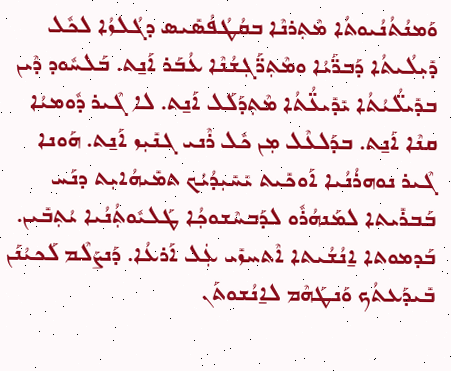ܘܰܡܢܳܬܳܢܳܝܘܬܳܐ ܡܶܬܼܪܢܶܐ ܒܩܳܛܳܦܳܣܺܝܣ ܕܓܳܠܙܳܐ ܠܟܽܠ ܕܺܝܼܠܳܝܬܳܐ ܕܰܒܪ̈ܰܝܳܐ ܘܡܶܬܼܪ̈ܰܓܼܫܳܢܶܐ ܥܳܒܰܪ ܐܰܢ̱ܬ. ܒܰܠܚܽܘܕ ܕܶܝܢ ܒܕܺܝܠ̈ܳܝܳܬܳܐ ܝܺܕܺܝܥ̈ܳܬܳܐ ܡܶܬܼܕܰܠܰܠ ܐܰܢ̱ܬ. ܠܐ ܓܶܝܪ ܕܽܘܡܝܳܐ ܩܢܶܐ ܐܰܢ̱ܬ. ܒܕܰܠܥܶܠ ܡܼܢ ܟܽܠ ܪܶܢܝ ܓܢܺܝܼܙ ܐܰܢ̱ܬ. ܗܰܘܢܐ ܓܶܝܪ ܢܘܗܪܳܢܳܝܐ ܐܰܘܟܺܝܬ ܝܺܚܺܝܼܕܳܝܳܟ ܬܡܺܝܗܳܐܝܼܬ ܕܢܰܚ ܒܰܒܪܺܝܬܐ ܠܡܰܢܗܳܪܽܘ ܠܕܰܒܚܶܫܘܟܼܳܐ ܛܰܠܝܽܘܬܼܳܢܳܝܐ ܝܳܬܼܒܺܝܢ. ܒܰܕܡܘܬܐ ܐ̱ܢܳܫܳܝܬܐ ܐܶܬܚܙܺܝ ܥܲܠ ܐܰܪܥܳܐ. ܕܰܢܨܰܠܶܡ ܠܰܟܝܳܢܰܢ ܒܺܝܕܰܥܬܳܟ ܘܰܢܛܰܗܶܡ ܠܐ̱ܢܳܫܘܬܰܢ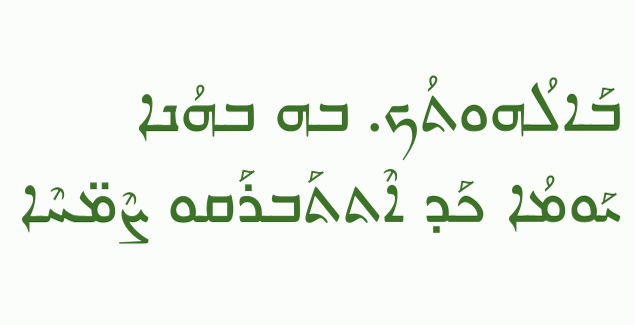ܒܰܐܠܳܗܘܬܳܟ. ܒܗ ܒܗܳܢܐ ܝܰܘܡܳܐ ܟܰܕ ܐܶܬܬܰܒܪܰܩܘ ܨܶܡ̈ܚܶܐ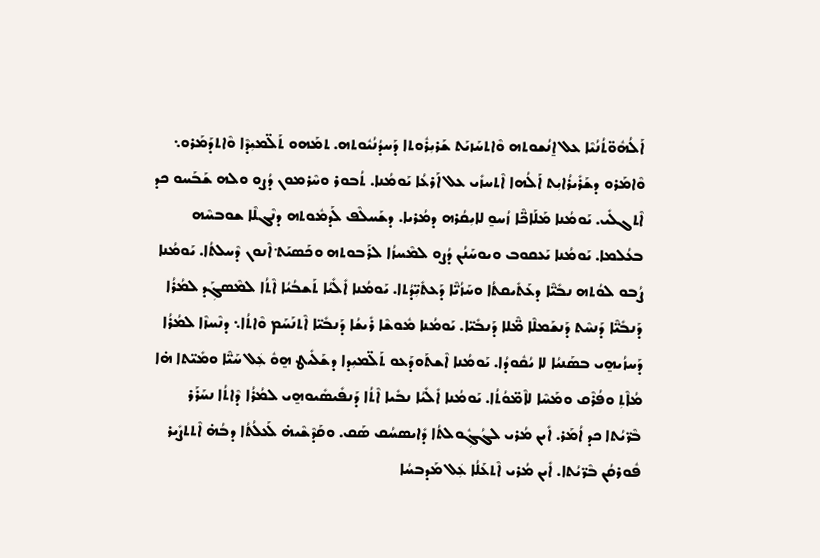ܐܰܠܳܗܽܘ̈ܬܳܢܳܝܶܐ ܥܠ ܐ̱ܢܳܫܘܬܗ ܘܶܐܬܚܰܙܝܰܬ ܫܰܪܝܼܪܽܘܬܐ ܕܰܚܕܳܢܳܝܽܘܬܗ. ܬܡܰܗܘ ܬܰܠ̈ܡܝܼܕܶܐ ܘܶܐܬܕܰܡܰܪܘ܆ ܘܶܐܡܰܪܘ ܕܫܰܪܺܝܪܳܐܝܼܬ ܐܰܠܳܗܐ ܐܶܬܚܙܺܝ ܥܠ ܐܰܪܥܳܐ ܝܰܘܡܳܢܐ. ܬܳܒܘܪ ܘܚܶܪܡܘܢ ܕܳܨܘ ܘܠܗ ܫܰܒܰܚܘ ܟܕ ܐܶܬܓܠܺܝ. ܝܰܘܡܳܢܐ ܡܰܠܰܐܟ̈ܶܐ ܙܳܚܘ̱ ܠܐܝܼܩܳܪܗ ܕܡܳܪܝܐ. ܕܫܰܚܠܶܦ ܠܰܕܡܽܘܬܗ ܕܢܶܓܠܶܐ ܫܘܒܚܶܗ ܒܥܳܠܡܐ. ܝܰܘܡܳܢܐ ܝܰܥܩܘܒ ܘܝܘܚܰܢܳܢ ܕܳܨܘ ܠܡܶܚܙܳܐ ܠܪܰܒܘܬܗ ܘܟܰܣܝܰܬ݀ ܐܶܢܘܢ ܕܶܚܠܬܳܐ. ܝܰܘܡܳܢܐ ܨܳܒܘ ܠܘܳܬܗ ܢܒܺܝ̈ܶܐ ܕܥܰܬܺܝܩܬܳܐ ܘܚܰܙܳܝ̈ܶܐ ܕܰܥܬܺܝܼ̈ܕܳܬܐ. ܝܰܘܡܳܢܐ ܐܺܠܺܝܳܐ ܬܰܫܒܳܝܳܐ ܐܶܬܳܐ ܠܡܶܣܓܼܰܕ ܠܡܳܪܳܐ ܕܰܢܒܺܝ̈ܶܐ ܕܰܢܚܶܬ ܕܰܢܫܰܡܠܶܐ ܡ̈ܶܠܐ ܕܰܢܒܺܝ̈ܐ. ܝܰܘܡܳܢܐ ܡܽܘܫܶܐ ܪܺܝܫܳܐ ܕܰܢܒܺܝ̈ܐ ܐܶܬܢܰܚܰܡ ܘܶܐܬܳܐ܆ ܕܢܶܚܙܶܐ ܠܡܳܪܳܐ ܕܰܚܙܳܝܗ̱ܝ ܒܣܰܢܝܳܐ ܠܐ ܝܳܩܽܘܕܳܐ. ܝܰܘܡܳܢܐ ܐܶܫܬܰܘܕܰܥܘ ܬܰܠ̈ܡܝܼܕܐ ܕܫܰܠܺܝܛ ܗ̱ܘܽ ܥܲܠ ܚܰܝ̈ܶܐ ܘܡܺܝ̈ܬܐ ܗ̇ܐ ܡܳܐܶܬܼ ܘܦܳܪܶܩ ܘܡܰܚܶܐ ܠܐܶܡ̈ܘܳܬܳܐ. ܝܰܘܡܳܢܐ ܐܺܠܺܝܳܐ ܢܒܺܝܐ ܐܶܬܳܐ ܕܰܢܦܺܝܣܺܝܘܗ̱ܝ ܠܡܳܪܳܐ ܕܶܐܬܳܐ ܢܚܰܪܰܪ ܒܶܪ̈ܝܳܬܐ ܟܕ ܐܳܡܰܪ. ܐܺܝܢ ܡܳܪܝ ܠܓܳܓܼܽܘܠܬܳܐ ܕܺܐܝܣܚܳܩ ܣܰܩ. ܘܩܰܕܶܫܶܝܗ̇ ܠܰܥܠܳܬܳܐ ܕܒܳܗ̇ ܐܶܬܬܨܺܝܪ ܦܽܘܪܩܳܢ ܒܶܪ̈ܝܳܬܐ. ܐܺܝܢ ܡܳܪܝ ܐܶܬܥܰܠܳܐ ܥܲܠ ܡܰܕܒܚܳܐ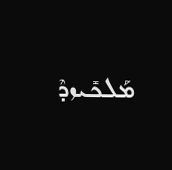ܡܰܠܟܺܝܙܕܶ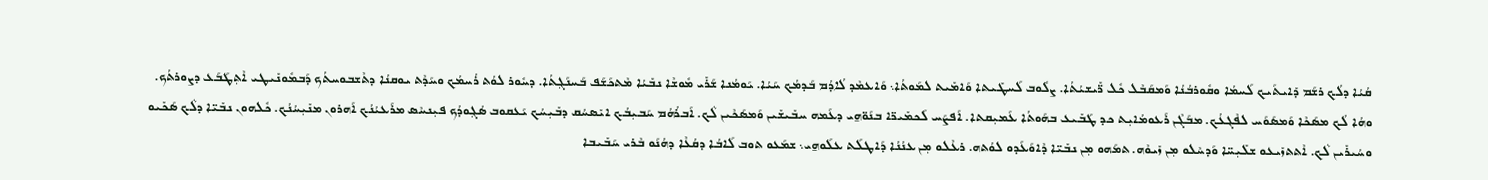ܩܳܝܳܐ ܕܠܳܟ ܪܫܰܡ ܕܺܐܝܬܰܝܟ ܠܰܚܡܳܐ ܘܩܽܘܪܒܳܢܳܐ ܘܰܡܩܰܒܶܠ ܟܽܠ ܪ̈ܺܝܫܝܳܬܳܐ. ܨܠܽܘܒ ܠܰܚܛܺܝܬܐ ܘܰܐܡܺܝܬ ܠܡܰܘܬܳܐ܆ ܘܰܐܥܡܶܕ ܠܳܐܕܳܡ ܒܰܕܡܳܟ ܚܰܝܳܐ. ܝܰܘܡܳܢܐ ܫܰܪܺܝ ܡܽܘܫܶܐ ܢܒܺܝܳܐ ܡܶܬܟܰܫܰܦ ܒܰܚܢܰܓܼܬܳܐ. ܕܚܽܘܪ ܠܘܳܬ ܪܳܚܡܳܟ ܘܚܰܕܶܬ ܝܘܩܢܳܐ ܕܬܶܫܒܘܚܬܳܟ ܕܰܒܡܽܘܢܺܝܛܝ ܐܶܬܼܛܰܒܰܥ ܕܨܘܪܬܳܟ. ܘܗܳܐ ܠܳܟ ܡܣܰܟܶܐ ܘܰܡܣܰܘܰܚ ܠܦܶܓܥܳܟ. ܡܒܰܓܶܢ ܪܰܥܘܡܳܐܝܼܬ ܟܕ ܛܰܒܺܝܥ ܒܗܰܘܬܳܐ ܥܰܡܝܼܩܬܐ. ܐܰܦܨܰܚ ܠܰܟܡܺܝܪ̈ܐ ܒܢܰܘ̈ܗ̱ܝ ܕܥܰܡܗ ܚܒܺܝܫܺܝܢ ܘܰܡܣܰܟܶܝܢ ܠܵܟ. ܐܰܒܪܳܗܳܡ ܚܰܒܝܼܒܳܟ ܐܝܺܣܚܳܩ ܕܒܺܝܼܚܳܟ ܝܰܥܩܘܒ ܣܳܓܼܘܕܳܟ ܦܝܼܢܚܶܣ ܡܪܰܥܝܳܢܳܟ ܐܰܗܪܘܢ ܡܢܺܝܼܚܳܢܳܟ. ܟܽܠܗܘܢ ܢܒܺܝ̈ܐ ܕܠܵܟ ܣܰܟܺܝܘ ܘܚܳܝܪܺܝܢ ܠܵܟ. ܐܶܬܬܙܺܝܥܘ ܫܠܺܝܼܚ̈ܐ ܘܰܕܚܶܠܘ ܡܼܢ ܙܺܝܘܶܗ. ܬܡܰܗܘ ܡܼܢ ܢܒܺܝ̈ܐ ܕܶܐܘܰܥܰܕܘ ܠܘܳܬܗ. ܪܥܶܠܘ ܡܼܢ ܥܢܳܢܳܐ ܕܰܐܛܠܰܬ ܥܠܰܘܗ̱ܝ܆ ܫܡܰܥܘ ܬܘܒ ܠܰܐܒܳܐ ܕܩܳܥܶܐ ܕܗܳܢܰܘ ܒܶܪܝ ܚܰܒܺܝܒܐ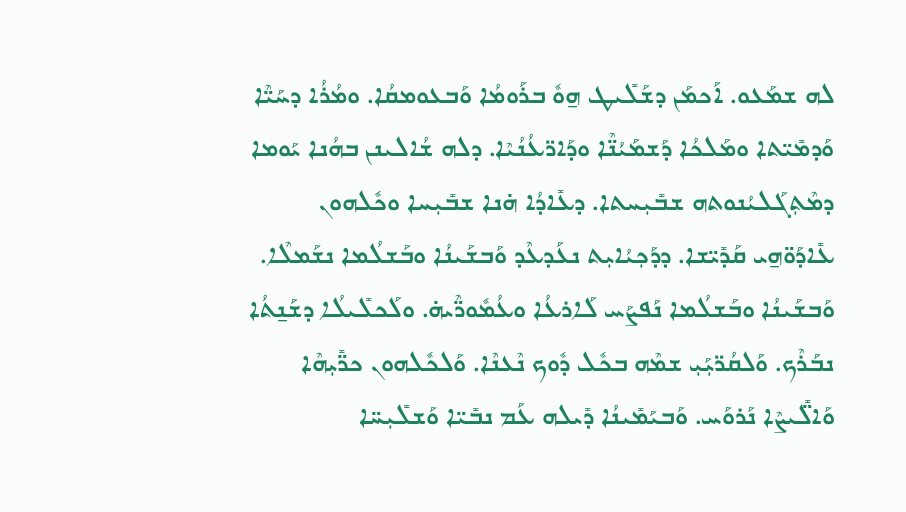ܠܗ ܫܡܰܥܘ. ܐܰܟܡܰܢ ܕܫܰܠܺܝܛ ܗ̱ܘܽ ܒܪܰܘܡܳܐ ܘܰܒܥܘܡܩܳܐ. ܘܡܳܪܳܐ ܕܚܰܝ̈ܶܐ ܘܰܕܡܺܝ̈ܬܐ ܘܡܰܠܟܳܐ ܕܰܫܡܰܝܳܢ̈ܶܐ ܘܕܰܐܪ̈ܥܳܢܳܝܶܐ. ܕܠܗ ܫܳܐܠܝܢܢ ܒܗܳܢܐ ܝܰܘܡܐ ܕܡܶܬܼܓܰܠܝܳܢܘܬܗ ܫܒܺܝܼܚܬܐ. ܕܥܺܐܕܳܐ ܗ̇ܢܐ ܫܒܺܝܼܚܐ ܘܟܽܠܗܘܢ ܥܺܐܕܰܘ̈ܗ̱ܝ ܩܰܕܺܝ̈ܫܐ. ܕܕܰܟܼܝܳܐܝܼܬ ܢܥܰܕܥܶܕ ܘܰܒܫܰܝܢܳܐ ܘܒܰܫܠܳܡܐ ܢܫܰܡܠܶܐ. ܘܰܒܫܰܝܢܳܐ ܘܒܰܫܠܳܡܐ ܢܰܦܨܰܚ ܠܰܐܪܥܳܐ ܘܥܳܡܽܘܪ̈ܶܝܗ̇. ܘܠܰܟܠܺܝܠܳܐ ܕܫܰܢ̱ܬܳܐ ܢܒܰܪܶܟ. ܘܰܠܩܳܪ̈ܝܼܰܝܼ ܫܡܶܗ ܒܟܽܠ ܕܽܘܟ ܢܶܥܢܶܐ. ܘܰܠܟܽܠܗܘܢ ܟܪ̈ܺܝܼܗܶܐ ܘܰܐܠ̈ܺܝܨܶܐ ܢܰܪܘܰܚ. ܘܰܒܝܰܡܺܝܢܳܐ ܕܺܝܠܗ ܥܰܡ ܢܒܺܝ̈ܐ ܘܰܫܠܺܝܼܚ̈ܐ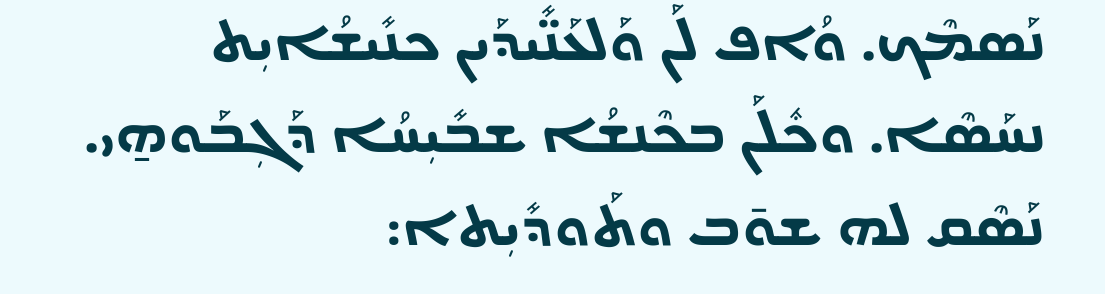ܢܰܣܡܶܟ. ܘܳܐܦ ܠܰܢ ܘܰܠܥܰܢ̈ܺܝܕܰܝܢ ܟܢܺܝܫܳܐܝܼܬ ܢܚܰܣܶܐ. ܘܟܽܠܰܢ ܒܟܶܢܫܳܐ ܫܒܺܝܼܚܳܐ ܕܰܓܼܒܰܘܗ̱ܝ. ܢܰܣܶܩ ܠܗ ܫܘ̄ܒ ܘܬܰܘܕܺܝܼܬܐ: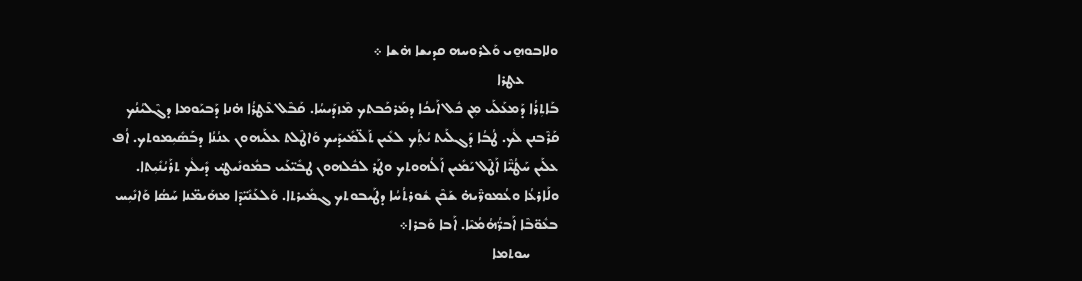ܘܠܐܒܘܗ̱ܝ ܘܰܠܪܘܚܗ ܩܕܝܫܐ ܗ̇ܫܐ ܀
          ܥܛܪܐ
ܒܰܐܬܼܪܳܐ ܕܰܡܥܰܠܰܝ ܡܼܢ ܟܽܠ ܐܰܝܟܳܐ ܕܡܰܪܟܰܒܬܟ ܡܶܙܕܰܝܚܳܐ. ܩܰܒܶܠ ܥܶܛܪܳܐ ܗ̇ܢܐ ܕܰܒܝܰܘܡܐ ܕܓܶܠܝܳܢܳܟ ܩܰܪܶܒܢܢ ܠܵܟ. ܛܳܒܳܐ ܕܰܓܠܰܝܬ ܝܳܬܼܳܟ ܠܥܺܝܢ ܬܰܠ̈ܡܺܝܕܰܝܟ ܘܰܐܛܶܠܬ ܥܠܰܝܗܘܢ ܥܢܳܢܳܐ ܕܒܰܣܺܝܼܡܘܬܟ. ܐܳܦ ܥܠܰܝܢ ܚܰܛܳܝ̈ܶܐ ܐܰܛܶܠ ܝܰܡܺܝܢ ܐܰܠܳܗܘܬܟ ܘܛܰܪ ܠܟܽܠܗܘܢ ܛܒܺܝ̈ܥܰܝ ܒܡܽܘܢܺܝܛ݀ܝ ܕܺܝܠܵܟ ܬܪܰܝܳܢܺܝܼܬܐ. ܘܠܰܐܪܥܳܐ ܘܥܳܡܘܪ̈ܶܝܗ̇ ܫܰܟܶܢ ܫܽܘܪܬܳܚܳܐ ܕܛܰܝܒܘܬܟ ܓܡܺܝܪܬܐ. ܘܰܠܥܰܢܺܝ̈ܕܶܐ ܡܗܰܝܡ̈ܢܐ ܚܰܣܳܐ ܘܰܐܢܺܝܼܚ ܒܥܽܘ̈ܒܶܐ ܐܰܒܪ̈ܳܗܳܡܳܝܶܐ. ܐܰܒܐ ܘܰܒܪܐ܀
        ܚܘܬܡܐ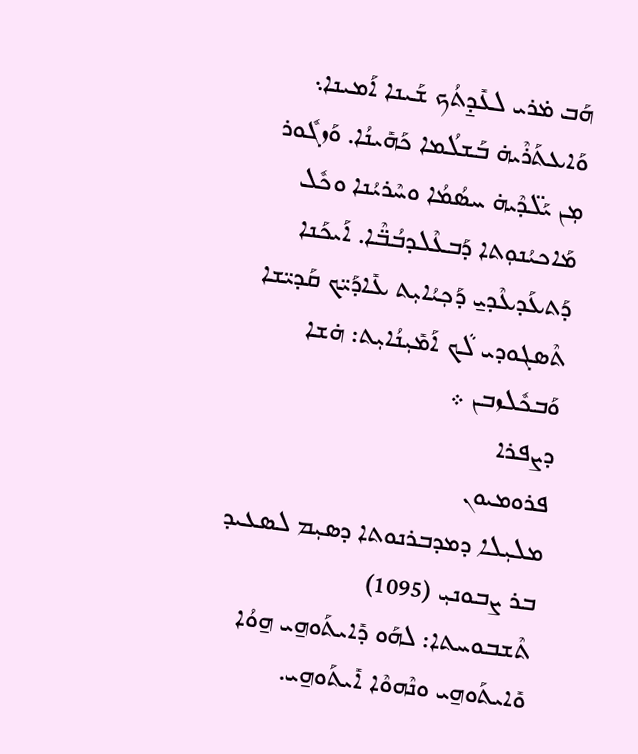ܗܰܒ ܡ̇ܪܝ ܠܥܺܕ̱ܬܳܟ ܫܰܝܢܐ ܐܰܡܝܢܐ܆ ܘܰܐܥܬܰܪܶܝܗ̇ ܒܰܫܠܳܡܐ ܟܰܗܺܝܢܳܐ. ܘܰܙܓܽܘܪ ܡܼܢ ܝܰܠ̈ܕܶܝܗ̇ ܚܣܳܡܳܐ ܘܚܶܪܝܳܢܐ ܘܟܽܠ ܡܰܐܟܝܳܢܘܼܬܐ ܕܰܒܥܶܠܕܒܳܒ̈ܶܐ. ܐܰܝܟܰܢܐ ܕܰܬܥܰܕܥܶܕܝ̱ ܕܰܟܼܝܳܐܝܼܬ ܥܺܐܕܰܝ̈ܟ ܩܰܕܝ̈ܫܐ ܬܶܣܓܘܕܝ ܠܵܟ ܐܰܡܺܝܼܢܳܐܝܼܬ: ܗ̇ܫܐ ܘܰܒܟܽܠܙܒܢ ܀
ܕܨܦܪܐ
ܦܪܘܡܝܘܢ
ܡܠܝܼܠܐ ܕܡܕܒܪܢܘܬܐ ܕܣܝܼܡ ܠܣܥܝܕ ܒܪ ܨܒܘܢܝܼ (1095)
ܬܶܫܒܘܚܬܐ: ܠܗܰܘ ܕܺܐܝܬܰܘܗ̱ܝ ܗ̱ܘܳܐ ܘܺܐܝܬܰܘܗ̱ܝ ܘܢܶܗܘܶܐ ܐܺܝܬܰܘܗ̱ܝ.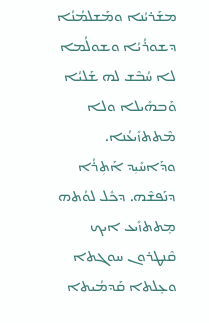ܡܫܰܪܝܳܢܐ ܘܡܰܫܠܡܳܢܳܐ ܕܫܘܪܳܝܳܐ ܘܫܘܠܳܡܐ ܠܐ ܚܳܒܶܫ ܠܗ ܫܰܠܝܳܐ ܘܰܒܗܺܝܠܐ ܘܠܐ ܡܶܬܬܙܺܝܥܳܢܐ. ܘܕܰܐܚܺܝܼܕ ܐܰܬܼܪܳܐ ܕܢܰܦܫܶܗ. ܕܟܽܠ ܠܘܳܬܗ ܡܸܬܬܙܺܝܥ ܐܝܟ ܩܶܢܛܪܘܢ ܚܘܓܬܐ ܘܥܸܠܬܐ ܩܰܕܡܳܝܬܐ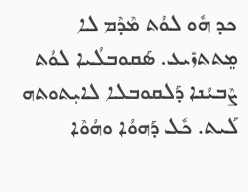ܟܕ ܗܽܘ ܠܘܳܬ ܡܶܕܶܡ ܠܐ ܡܸܬܬܙܺܝܥ. ܣܰܩܘܒܠܳܝܐ ܠܘܳܬ ܨܶܒܝܳܢܐ ܕܰܠܩܘܒܠܐ ܠܐܝܼܬܘܬܗ ܠܰܝܬ. ܟܽܠ ܕܰܗܘܳܐ ܘܗܳܘܶܐ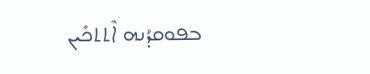ܒܦܘܩܕܳܢܗ ܐܶܬܬܟܺܝܢ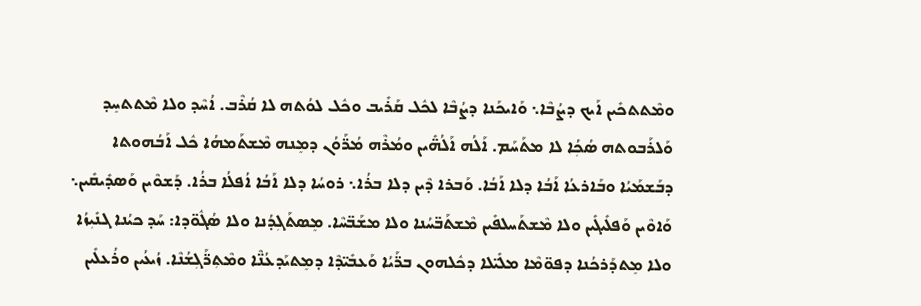ܘܡܶܬܬܟܺܝܢ ܐܰܝܟ ܕܨܳܒܶܐ܆ ܘܰܐܝܟܰܢܐ ܕܨܳܒܶܐ ܠܟܽܠ ܩܰܪܺܝܒ ܘܟܽܠ ܠܘܳܬܗ ܠܐ ܩܳܪܶܒ. ܐܳܚܶܕ ܘܠܐ ܡܶܬܬܚܸܕ ܘܰܠܪܰܒܘܬܗ ܣܳܟܼܳܐ ܠܐ ܡܬܰܚܰܡ. ܐܰܠܳܗ ܐܰܠܳܗ̈ܺܝܢ ܘܡܳܪܶܗ ܡܳܪ̈ܰܘܳܢ ܕܡܸܢܗ ܡܶܫܬܰܡܗܳܐ ܟܽܠ ܐܰܒܳܗܘܬܐ ܕܒܰܫܡܰܝܳܐ ܘܒܰܐܪܥܳܐ ܐܰܒܳܐ ܕܠܐ ܐܰܒܳܐ. ܘܰܒܪܐ ܕܶܝܢ ܕܠܐ ܒܪܳܐ܆ ܪܘܚܳܐ ܕܠܐ ܐܰܒܳܐ ܐܳܦܠܳܐ ܒܪܳܐ. ܕܰܫܘܶܝܢ ܘܰܣܕܺܝܩܺܝܢ܆ ܘܰܐܘܶܝܢ ܘܰܦܠܺܝܓܺܝܢ ܘܠܐ ܡܶܫܬܰܚܠܦܺܝܢ ܡܶܫܬܰܒ̈ܚܳܢܐ ܘܠܐ ܡܫܰܒ̈ܚܶܐ. ܡܸܣܬܰܓܼܕܳܢܐ ܘܠܐ ܣܳܓܽܘ̈ܕܐ: ܚܰܕ ܟܝܳܢܐ ܓܢܺܝܼܙܳܐ ܘܠܐ ܡܸܬܕܰܪܟܳܢܐ ܕܦܘ̈ܡܶܐ ܡܠܺܝ̈ܠܐ ܕܟܽܠܗܘܢ ܒܪ̈ܰܝܳܐ ܘܰܥܒܺܝ̈ܕܶܐ ܕܡܸܬܝܰܕܥܳܢ̈ܶܐ ܘܡܶܬܼܪ̈ܰܓܼܫܳܢܶܐ. ܙܳܝܥܳܝܢ ܘܪܳܥܠܺܝܢ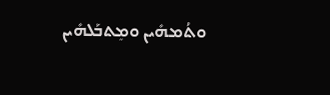ܘܬܳܡܗܺܝܢ ܘܡܸܬܒܰܠܗܺܝܢ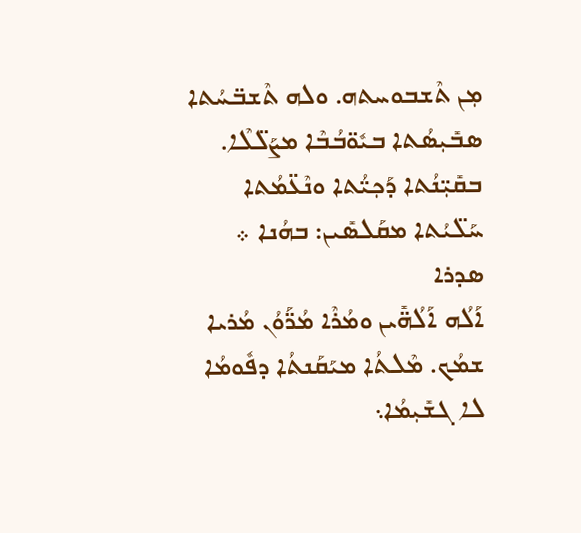ܡܼܢ ܬܶܫܒܘܚܬܗ. ܘܠܗ ܬܶܫܒ̈ܚܳܬܐ ܣܒܺܝܼܣܳܬܐ ܒܝܽܘ̈ܒܳܒܶܐ ܡܨܰܠ̈ܠܶܐ. ܒܩܺܝܼ̈ܢܳܬܐ ܕܰܟܼܝ̈ܳܬܐ ܘܢܶܥ̈ܡܳܬܐ ܚܰܠ̈ܝܳܬܐ ܡܩܰܠܣܺܝܢ: ܒܗܳܢܐ ܀
ܣܕܪܐ
ܐܰܠܳܗ ܐܰܠܳܗ̈ܺܝܢ ܘܡܳܪܶܐ ܡܳܪ̈ܰܘܳܢ ܡܳܪܝܐ ܫܡܳܟ. ܡܶܠܬܳܐ ܡܝܰܩܰܢܬܳܐ ܕܦܽܘܡܳܐ ܠܐ ܓܫܺܝܼܡܳܐ܆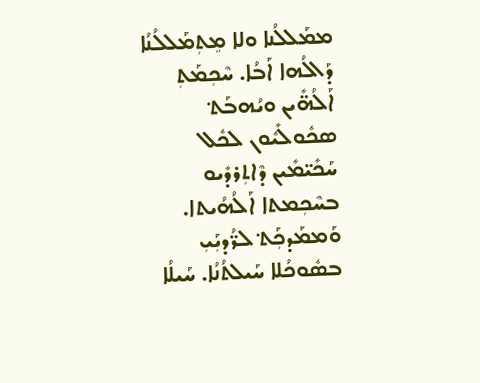ܡܡܰܠܠܳܢܐ ܘܠܐ ܡܸܬܼܡܰܠܠܳܢܳܐ ܕܰܐܠܳܗܐ ܐܰܒܳܐ. ܚܶܟܼܡܰܬܼ ܐܰܠܳܗ̈ܺܝܢ ܘܝܳܗܒܰܬ݀ ܣܟܽܘܠܺܝܽܘܢ ܠܟܽܠ ܚܰܟܺܝ̈ܡܺܝܢ ܕܶܐܬܼܪܕܺܝܘ ܒܚܶܟܼܡܬܐ ܐܰܠܳܗܳܝܬܐ. ܘܰܡܡܰܕܟܼܰܬ݀ ܠܪ̈ܳܕܝܼܰܝܼ ܒܣܽܘܟܳܠܐ ܚܰܝܠܬܳܢܳܐ. ܚܰܝܠܳܐ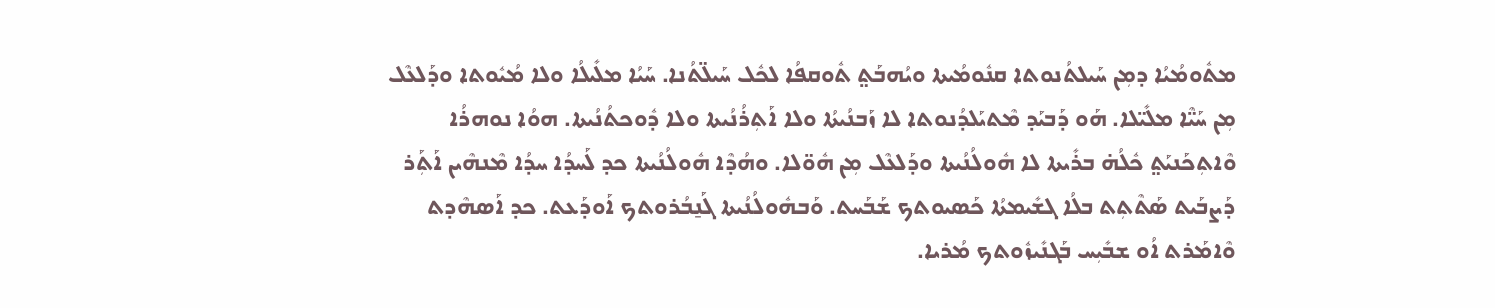ܡܬܽܘܡܳܝܳܐ ܕܡܼܢ ܚܰܝܠܬܳܢܘܬܐ ܩܢܽܘܡܳܝܬܐ ܘܝܳܗܒܰܬ݀ ܬܽܘܩܦܳܐ ܠܟܽܠ ܚܰܝܠ̈ܬܳܢܐ. ܚܰܝܳܐ ܡܠܺܝܠܳܐ ܘܠܐ ܡܳܝܽܘܬܐ ܘܕܰܠܥܶܠ ܡܼܢ ܚܰܝ̈ܶܐ ܡܠܺܝ̈ܠܐ. ܗܰܘ ܕܰܒܝܰܕ ܡܶܬܝܰܠܕܳܢܘܬܐ ܠܐ ܙܰܒܢܳܝܬܳܐ ܘܠܐ ܐܰܬܼܪܳܢܳܝܬܐ ܘܠܐ ܕܽܘܟܬܳܢܳܝܬܐ. ܗܘܳܐ ܢܘܗܪܳܐ ܘܶܐܬܼܟܰܢܝܰܬ݀ ܟܽܠܳܗ̇ ܒܪܺܝܬܐ ܠܐ ܗܽܘܠܳܢܳܝܬܐ ܘܕܰܠܥܶܠ ܡܼܢ ܗܽܘ̈ܠܐ. ܘܗܳܕܶܐ ܗܽܘܠܳܢܳܝܬܐ ܟܕ ܠܰܚܕܳܐ ܚܕܳܐ ܡܶܢܗܶܝܢ ܐܰܬܼܰܪ ܕܰܨܒܰܝܬ ܣܰܬܶܬܼܬ ܒܠܳܐ ܓܫܺܝܡܬܳܐ ܟܰܣܝܘܬܟ ܫܰܒܰܚܬ. ܘܰܒܗܽܘܠܳܢܳܝܬܐ ܓܰܢ̱ܒܳܪܘܬܟ ܐܰܘܕܰܥܬ. ܟܕ ܐܰܣܗܶܕܬ ܘܶܐܡܰܪܬ ܐܳܘ ܫܒܺܝܼܚ ܒܰܓܢܺܝܙܽܘܬܟ ܡܳܪܝܐ.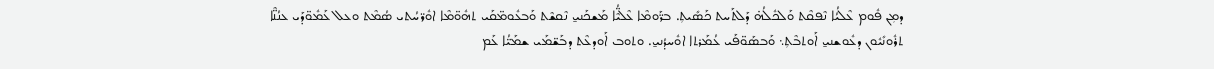ܕܡܼܢ ܦܽܘܡ ܥܶܠܳܝܳܐ ܢܶܦܩܶܬ ܘܰܠܟܽܠܳܗ̇ ܕܰܠܬܰܚܬ ܟܰܣܺܝܬܼ. ܒܪ̈ܰܘܡܶܐ ܥܶܠ̈ܳܝܶܐ ܡܰܫܟܰܢܝ̱ ܢܶܩܫܶܬ ܘܰܒܥܽܘܡ̈ܩܰܝ ܬܗܽܘ̈ܡܶܐ ܐܘܽܪ̈ܚܳܬܝ ܣܳܡܶܬ ܘܥܠ ܥܰܡܽܘ̈ܕܰܝ ܥܢܳܢ̈ܶܐ ܬܪܽܘܢܺܝܽܘܢ ܕܥܽܘܫܢܝ̱ ܐܰܘܬܒܶܬܼ܆ ܘܰܒܣܰܘ̈ܦܰܝ ܥܳܡܰܪܬܐ ܐܘܽܚܕܳܢܝ̱. ܘܬܘܒ ܐܰܘܕܥܶܬ ܕܒܰܫ̈ܡܰܝ ܫܡܰܝ̈ܳܐ ܥܰܡ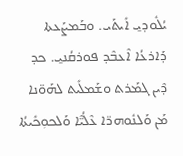ܝܳܠܽܘܕܝ̱ ܐܺܝܬܰܝ. ܘܒܰܡܨܰܥܬܐ ܕܰܐܪܥܳܐ ܐܶܥܒܶܕ ܦܘܪܩܳܢܝ̱. ܟܕ ܕܶܝܢ ܓܡܰܪܬ ܘܫܰܡܠܺܝܬ ܠܗܰܘ̈ܢܐ ܡܰܢ ܘܰܠܢܽܘܗܪ̈ܐ ܥܶܠܳܝ̈ܶܐ ܘܰܠܟܘܼܟܺܝܬܳܐ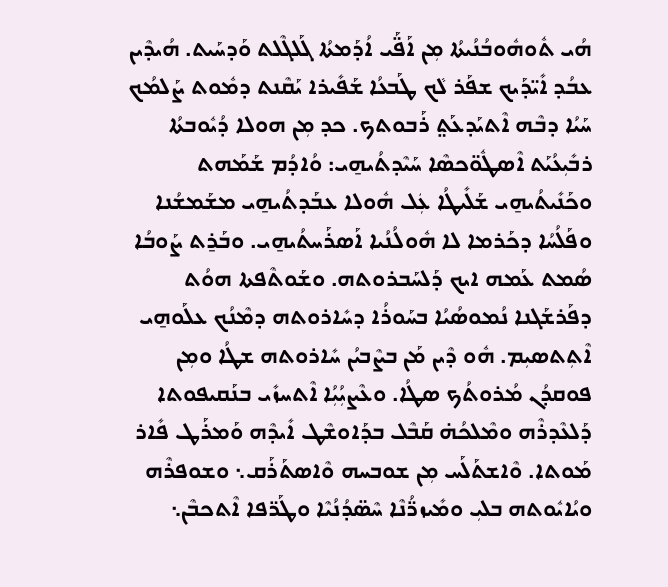ܗܳܝ ܬܽܘܗܽܘܒܳܢܳܝܬܳܐ ܡܼܢ ܐܰܦ̈ܰܝ ܐܳܕܰܡܬܳܐ ܓܰܠܓܶܠܬ ܘܰܕܚܰܝܬ. ܗܳܝܕܶܝܢ ܥܒܳܕ ܐܺܝ̈ܕܰܝܟ ܫܦܰܪ ܠܵܟ ܛܰܒܥܳܐ ܫܰܦܺܝܪܐ ܝܰܩܶܢܬ ܕܡܽܘܬ ܨܰܠܡܳܟ ܚܰܝܳܐ ܕܒܶܗ ܐܶܬܝܰܕܥܰܬ݀ ܪܰܒܘܬܟ. ܟܕ ܡܼܢ ܗܘܠܐ ܕܳܝܽܘܒܬܳܐ ܪܒܺܝܼܥܳܝܰܬ ܐܶܣܛܽܘ̈ܟܣܶܐ ܚܰܝܶܕܬܳܝܗ̱ܝ: ܘܳܐܕܳܡ ܫܰܡܰܗܬ ܘܟܰܢܺܝܬܳܝܗ̱ܝ ܫܰܠܺܝܛܳܐ ܥܲܠ ܗܽܘܠܐ ܥܒܰܕܬܳܝܗ̱ܝ ܡܫܰܡܫܳܢܐ ܘܦܰܠܳܚܳܐ ܕܟܰܪܡܐ ܠܐ ܗܽܘܠܳܢܳܝܐ ܐܰܣܪܰܚܬܳܝܗ̱ܝ. ܘܒܰܪ̱ܬ ܨܰܘܒܳܐ ܣܳܡܬ ܥܰܡܗ ܐܝܟ ܕܰܠܚܰܒܪܘܬܗ. ܘܫܰܘܬܶܦܬܐ ܗܘܳܬ ܕܦܰܪܫܰܓܢܐ ܢܳܡܘܣܳܝܳܐ ܒܚܰܘܪܳܐ ܕܚܺܐܪܘܬܗ ܕܡܶܢܳܟ ܥܠܰܘܗ̱ܝ ܐܶܬܼܬܣܝܼܡ. ܗܽܘ ܕܶܝܢ ܡܰܢ ܒܨܶܒܝܳܢ ܚܺܐܪܘܬܗ ܫܛܳܐ ܘܡܼܢ ܦܘܩܕܳܢ ܡܳܪܘܬܳܟ ܣܛܳܐ. ܘܥܶܨܝܼܳܝܼܳܐ ܐܶܬܚܙܺܝ ܒܢܰܩܝܦܘܬܐ ܕܰܠܥܶܕܪܶܗ ܘܡܶܠܟܳܗ̇ ܩܰܒܶܠ ܒܕܰܐܘܫܶܛ ܐܺܝܕܶܗ ܘܰܡܪܰܛ ܦܺܐܪ ܡܰܘܬܐ. ܘܶܐܫܬܰܠܰܚ ܡܼܢ ܫܘܒܚܗ ܘܶܐܣܬܰܪܰܩ܆ ܘܫܘܦܪܶܗ ܘܝܳܐܝܽܘܬܗ ܒܠܝܼ ܘܡܺܝܙܪ̈ܳܢܶܐ ܚܶܣ̈ܕܳܢܳܝܶܐ ܘܛܰܪ̈ܦܐ ܐܶܬܟܒܶܢ܆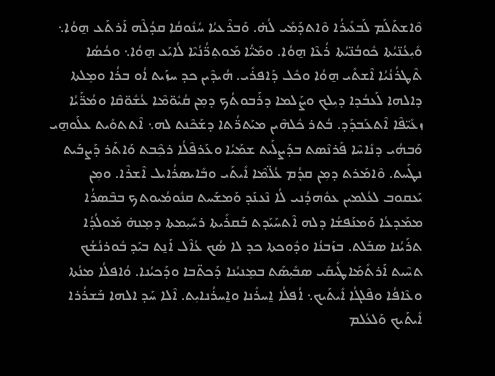ܘܶܐܫܬܰܠܰܡ ܠܰܒܥܺܝܪܳܐ ܘܶܐܬܕܰܡܺܝ ܠܳܗ̇. ܘܰܒܪܶܥܝܳܐ ܚܳܢܽܘܩܳܐ ܩܕܳܠܶܗ ܐܰܪܬܰܥ ܗ̱ܘܳܐ܆ ܘܺܝܼܥܳܢ̈ܝܳܬܐ ܟܽܘܒܳܢ̈ܝܳܬܐ ܪܳܥܶܐ ܗ̱ܘܳܐ. ܘܡܰܝ̈ܳܐ ܡܰܘܬܼܪ̈ܳܢܳܝܶܐ ܠܳܐܝܰܥ ܗ̱ܘܳܐ܆ ܘܟܳܣܳܐ ܬܶܛܪܳܢܳܝܳܐ ܐܶܫܬܺܝ ܗ̱ܘܳܐ ܘܟܽܠ ܕܰܐܦܪܺܝ. ܗܳܝܕܶܝܢ ܟܕ ܚܙܰܝܬ ܐܳܘ ܒܪܳܐ ܘܡܸܠܬܐ ܕܐܠܗܐ ܠܰܥܒܳܕܐ ܕܝܼܠܟ ܘܨܰܠܡܐ ܕܪܰܒܘܬܳܟ ܕܡܼܢ ܩܳܝܽܘ̈ܡܶܐ ܥܳܫܽܘ̈ܩܶܐ ܘܡܳܪ̈ܰܝܳܐ ܙܥܺܝ̈ܦܶܐ ܐܶܬܥܰܒܕܰܕ. ܒܳܬܪ ܟܽܠܗܶܝܢ ܡܝܰܬܪ̈ܳܬܐ ܕܫܰܟܶܢܬ ܠܗ܆ ܐܶܬܬܘܺܝܬ ܥܠܰܘܗ̱ܝ ܘܰܒܗܳܝ ܕܢܺܐܚܶܐ ܦܰܪܢܶܣܬ ܒܕܰܨܠܰܝܬ ܫܡܰܝܳܐ ܘܥܰܪܦܶܠܳܐ ܪܟܼܶܒܬ ܘܰܐܬܰܪ ܕܰܨܒܰܝܬ ܢܛܰܚܬ. ܘܶܐܡܰܪܬ ܕܡܼܢ ܩܕܳܡ ܥܳܠ̈ܡܶܐ ܐܺܝܬܰܝ ܘܒܺܐܝܣܪܳܐܝܠ ܐܶܫܪܶܐ. ܘܡܼܢ ܝܰܥܩܘܒ ܠܥܳܠܡܝܢ ܥܘܽܗܕܳܢܝ ܠܳܐ ܢܶܥܢܰܕ ܘܰܡܫܰܚܬ ܩܢܽܘܡܳܝܘܬܟ ܒܒܶܣܪܳܐ ܡܡܰܕܥܳܐ ܘܰܡܢܰܦܫܳܐ ܕܠܗ ܐܶܬܚܰܝܰܕܬ ܒܰܩܪܺܝܬܐ ܪܚܺܝܼܡܬܐ ܕܡܸܢܗ̇ ܡܰܘܠܳܕܳܐ ܬܪܰܝܳܢܐ ܣܒܰܠܬ. ܒܙܰܒܢܳܐ ܘܕܽܘܟܬܐ ܟܕ ܠܐ ܣܳܟ ܥܳܐܶܠ ܐܰܢ̱ܬ ܒܝܰܕ ܒܽܘܪܢܳܫܳܟ ܬܚܶܝܬ ܐܰܪܬܺܡܰܐܛܺܝܩܺܝ ܣܒܺܝܼܣܰܬ ܒܡܸܢܝܳܢܐ ܕܰܟܬ̈ܒܐ ܘܕܰܟܝܳܢܐ. ܘܳܐܦܠܳܐ ܡܢܳܬܐ ܘܥܶܐܦܳܐ ܘܦܶܠܓܳܐ ܐܺܝܬܰܝܟ܆ ܐܳܦܠܳܐ ܐ̱ܚܪܺܢܐ ܘܐ̱ܚܪܳܢܐܝܼܬ. ܐܶܠܐ ܚܰܕ ܐܠܗܐ ܒܰܫܪܳܪܐ ܐܺܝܬܰܝܟ ܘܰܠܥܳܠܡ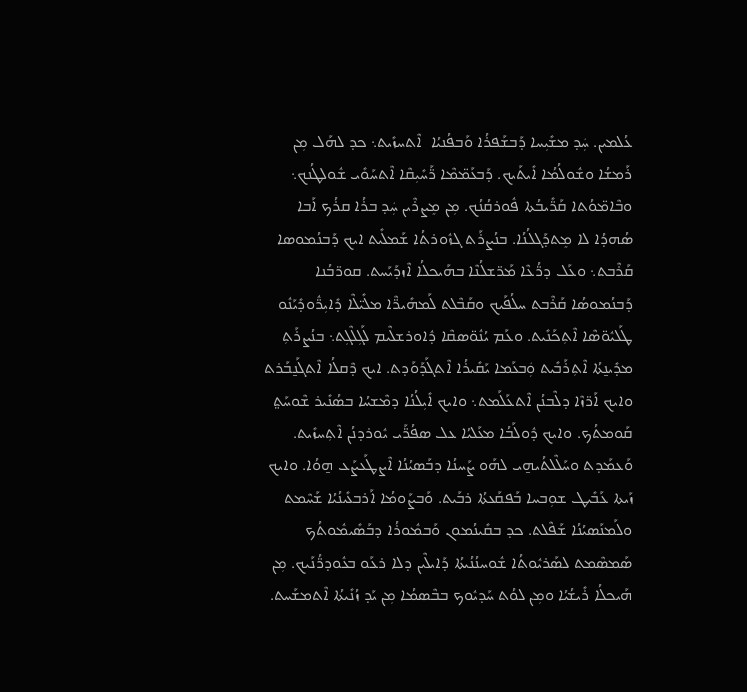ܥܳܠܡܝܢ. ܚܲܕ ܡܫܺܝܼܚܐ ܕܰܒܫܰܦܪܳܐ ܘܰܒܦܳܢܝܳܐ  ܐܶܬܚܙܺܝܬ܆ ܟܕ ܠܗܰܠ ܡܼܢ ܪܰܡܫܳܐ ܘܫܽܘܠܳܡܳܐ ܐܺܝܬܰܝܟ. ܕܰܒܥܰܡ̈ܡܶܐ ܪ̈ܰܚܺܝܼܩܶܐ ܐܶܬܚܰܘܺܝ ܫܽܘܠܛܳܢܟ܆ ܘܒܶܐܡ̈ܘܳܬܐ ܩܰܪ̈ܺܝܒܳܬܐ ܦܽܘܪܩܳܢܳܟ. ܡܼܢ ܡܸܨܪܶܝܢ ܚܲܕ ܒܪܳܐ ܩܪܳܟ ܐܰܒܐ ܣܳܗܕܳܐ ܠܐ ܡܸܬܕܰܓܠܳܢܳܐ. ܒܢܳܨܪܰܬ ܓܙܽܘܪܬܳܐ ܫܰܡܠܺܝܬ ܐܝܟ ܕܰܒܢܳܡܘܣܐ ܩܰܪܶܒܬ܆ ܘܥܰܠ ܕܪ̈ܳܥܶܐ ܡܰܪ̈ܫܠܳܢܶܐ ܒܗܰܝܟܠܳܐ ܐܶܙܕܰܝܰܚܬ. ܩܘܪ̈ܒܳܢܐ ܕܰܒܢܳܡܘܣܳܐ ܩܰܪܶܒܬ ܚܠܳܦܰܝܟ ܘܩܰܒܶܠܬ ܠܰܡܗܺܝܪ̈ܶܐ ܡܠܺܝ̈ܠܶܐ ܕܺܐܝܼܪ̈ܽܘܕܺܝܰܢܽܘ ܛܰܠܝܽܘ̈ܣܶܐ ܐܶܬܼܟܰܢܺܝܬ. ܘܥܰܡ ܝܳܢܽܘ̈ܣܩܶܐ ܕܽܐܘܪܫܠܶܝܡ ܠܰܓܼܠܶܓܼܬ܆ ܒܢܳܨܪܰܬܼ ܡܕܺܝܢ̱ܬܳܐ ܐܶܬܼܪܰܒܺܝܬ ܘܲܒܥܰܡܐ ܝܰܩܺܝܪܳܐ ܐܶܬܓܰܕܰܘܰܕܬ. ܐܝܟ ܕܶܩܠܳܐ ܐܶܬܓܰܢ̱ܒܰܪܬ ܘܐܝܟ ܐܰܪ̈ܙܶܐ ܕܠܶܒܢܳܢ ܐܶܬܥܰܠܰܡܬ܆ ܘܐܝܟ ܐܺܝܼܠܳܢܳܐ ܕܡܶܫܚܳܐ ܒܣܳܢܺܝܪ ܫܶܘܚܰܬ݀ ܩܰܘܡܬܳܟ. ܘܐܝܟ ܕܽܘܠܰܒܳܐ ܡܥܰܠܝܳܐ ܥܠ ܣܦܳܪ̈ܰܝ ܝܽܘܪܕܢܳܢ ܐܶܬܼܚܙܺܝܬ. ܘܰܥܡܰܕܬ ܘܚܰܠܶܠܬܳܝܗ̱ܝ ܠܗܰܘ ܨܰܚܢܳܐ ܕܒܰܣܝܳܢܳܐ ܐܶܨܛܰܥܨܰܥ ܗ̱ܘܳܐ. ܘܐܝܟ ܙܰܝܬܐ ܥܰܒܺܝܛ ܫܘܼܒܚܐ ܒܰܦܩܰܥܬܳܐ ܪܒܰܝܬ. ܘܰܒܨܰܘܡܳܐ ܐܰܪܒܥܺܝܢܳܝܳܐ ܫܰܚܶܡܬ ܘܠܰܡܢܰܣܝܳܢܳܐ ܫܰܦܶܠܬ. ܟܕ ܒܩܺܝܢܳܡܘܢ ܘܰܒܡܽܘܪܳܐ ܕܒܰܣܺܝܡܽܘܬܳܟ ܣܰܡܣܶܡܬ ܠܣܰܪܝܽܘܬܳܐ ܫܽܘܚܢܳܢܳܝܬܳܐ ܕܰܐܝܠܶܝܢ ܕܠܐ ܪܥܰܘ ܒܥܽܘܕܪ̈ܳܢܰܝܟ. ܡܼܢ ܗܰܝܟܠܳܐ ܪܺܝܫܳܝܳܐ ܘܡܼܢ ܠܘܳܬ ܚܰܕܝܽܘܟ ܒܒܶܣܡܳܐ ܡܼܢ ܝܰܕ ܙܳܢܺܝܬܳܐ ܐܶܬܡܫܰܚܬ.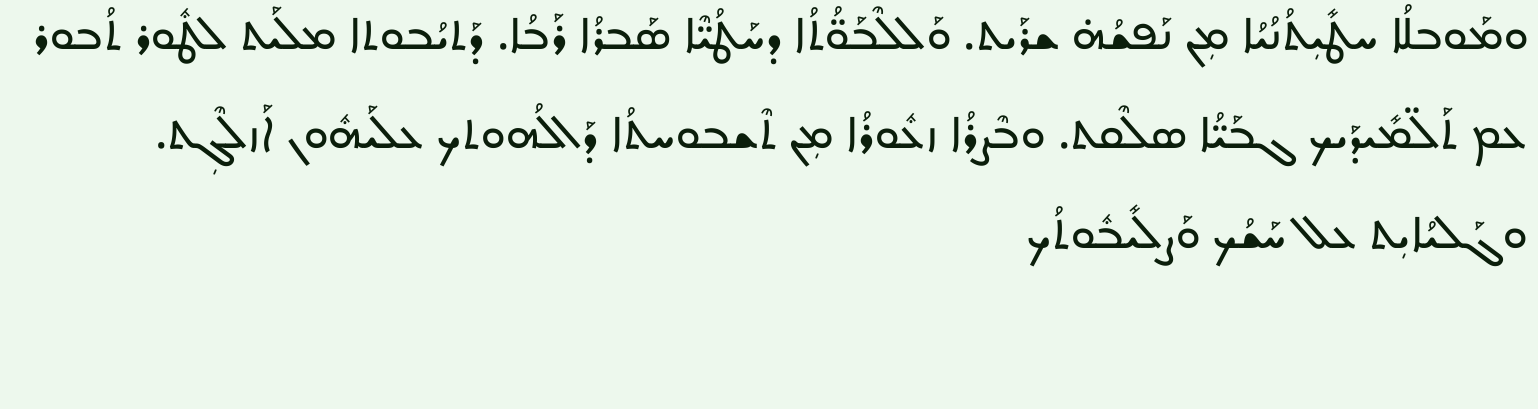ܘܡܰܘܒܠܳܐ ܚܛܺܝܼܬܳܢܳܝܳܐ ܡܼܢ ܢܰܦܫܳܗ̇ ܫܪܰܝܬ. ܘܰܠܠܶܒܰܘ̈ܳܬܳܐ ܕܚܰܛܳܝ̈ܶܐ ܣܰܒܪܳܐ ܪܰܒܳܐ. ܕܰܬܝܳܒܘܬܐ ܡܠܰܝܬ ܠܛܽܘܪ ܬܳܒܘܪ ܥܡ ܬܰܠ̈ܡܺܝܕܰܝܟ ܓܒܰܝ̈ܳܐ ܣܠܶܩܬ. ܘܒܶܨܪܳܐ ܙܥܽܘܪܳܐ ܡܼܢ ܬܶܫܒܘܚܬܳܐ ܕܰܐܠܳܗܘܬܟ ܥܠܰܝܗܽܘܢ ܐܰܙܠܶܓܼܬ. ܘܓܰܠܝܳܐܝܼܬ ܥܠ ܚܰܫܳܟ ܘܰܨܠܺܝܒܽܘܬܳܟ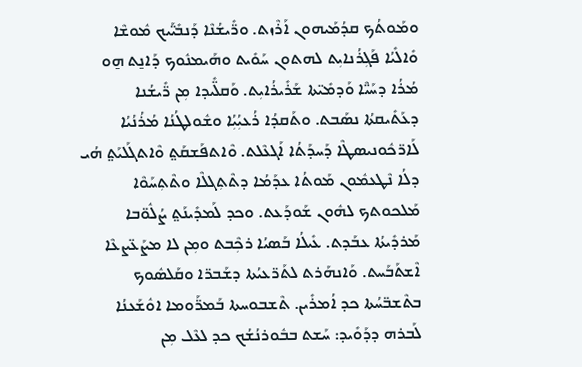ܘܡܰܘܬܳܟ ܩܕܳܡܰܝܗܘܢ ܐܰܪܶܙܬ. ܘܪ̈ܺܝܫܳܢܶܐ ܕܰܢܒܺܝ̈ܰܝܟ ܡܽܘܫܶܐ ܘܺܐܠܺܝܳܐ ܦܰܓܼܪܳܢܐܝܼܬ ܠܗܬܘܢ ܚܰܘܺܝܬ ܘܗܰܝܡܢܽܘܟ ܕܰܐܢ̱ܬ ܗ̱ܘ ܡܳܪܳܐ ܕܚܰܝ̈ܶܐ ܘܰܕܡܺܝ̈ܬܐ ܫܰܪܺܝܪܳܐܝܼܬ. ܘܰܩܠ̈ܺܝܕܐ ܡܼܢ ܪ̈ܺܝܫܳܢܐ ܕܥܰܬܺܝܩܬܳܐ ܢܣܰܒܬ. ܘܬܰܩܕܳܐ ܪܳܥܝܼܳܝܼܳܐ ܘܫܽܘܠܛܳܢܳܐ ܡܳܪܳܢܳܝܳܐ ܠܰܐܪ̈ܟܽܘܢܝܣܛܶܐ ܕܰܚܕܰܬܳܐ ܐܰܓܥܶܠܬ. ܘܶܐܬܦܰܫܩܰܬ݀ ܘܶܐܬܓܰܠܝܰܬ݀ ܗܳܝ ܕܠܳܐ ܢܶܛܥܡܽܘܢ ܡܰܘܬܳܐ ܥܕܰܡܳܐ ܕܬܶܬܼܓܠܶܐ ܘܬܶܬܼܚܰܘܶܐ ܡܰܠܟܘܬܟ ܠܗܽܘܢ ܫܰܘܕܰܥܬ. ܘܟܕ ܠܰܡܕܺܝܢܰܬ݀ ܨܳܠܽܘ̈ܒܐ ܡܰܪܕܺܝܬܳܐ ܥܒܰܕܬ. ܥܺܝܠܳܐ ܒܰܣܝܳܐ ܪܟܼܶܒܬ ܘܡܼܢ ܠܐ ܡܨܰܥ̈ܨܥܶܐ ܐܶܫܬܰܒܰܚܬ. ܘܰܐܢܗܰܪܬ ܠܬܰܪ̈ܥܝܳܬܐ ܕܫܰܒܪ̈ܐ ܘܩܰܠܣܽܘܟ ܒܬܶܫܒ̈ܚܳܬܐ ܟܕ ܐܳܡܪܺܝܢ. ܬܶܫܒܘܚܬܐ ܒܰܡܪ̈ܰܘܡܐ ܐܘܽܫܰܥܢܳܐ ܠܰܒܪܗ ܕܕܰܘܺܝܕ: ܚܰܫܬ ܒܒܽܘܪܢܳܫܳܟ ܟܕ ܠܥܶܠ ܡܼܢ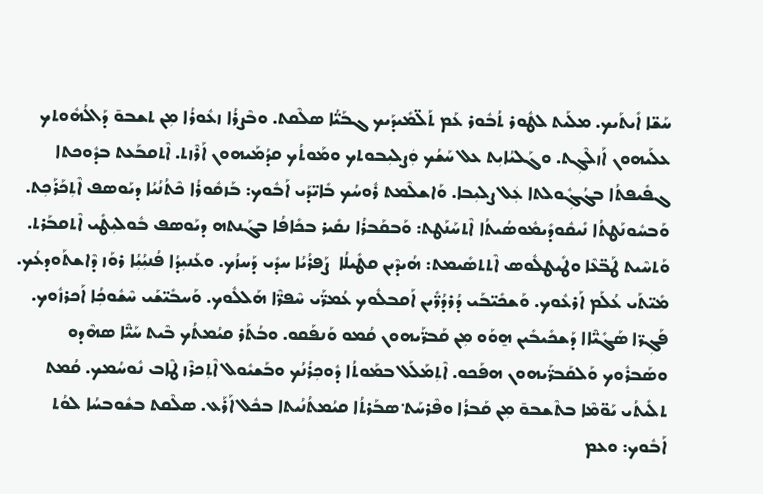ܚܰܫ̈ܐ ܐܺܝܬܰܝܟ. ܡܠܰܝܬ ܠܛܽܘܪ ܬܳܒܽܘܪ ܥܰܡ ܬܰܠ̈ܡܺܝܕܰܝܟ ܓܒܰܝ̈ܳܐ ܣܠܶܩܬ. ܘܒܶܨܪܳܐ ܙܥܽܘܪܳܐ ܡܼܢ ܬܫܒܘ̄ ܕܰܐܠܳܗܽܘܬܟ ܥܠܰܝܗܘܢ ܐܰܙܠܶܓܼܬ. ܘܓܰܠܝܳܐܝܼܬ ܥܠ ܚܰܫܳܟ ܘܲܨܠܝܼܒܘܬܟ ܘܡܰܘܬܳܟ ܩܕܳܡܰܝܗܘܢ ܐܰܪܶܙܬ. ܐܶܬܩܒܰܥܬ ܒܕܽܘܟܬܐ ܓܦܺܝܦܬܳܐ ܒܓܳܓܼܽܘܠܬܐ ܥܲܠ ܨܠܝܼܒܐ. ܘܰܐܫܠܶܡܬ ܪܽܘܚܳܟ ܒܺܐܝ̈ܕܰܝ ܐܰܒܽܘܟ: ܒܰܙܩܽܘܪܳܐ ܟܶܬܳܢܳܝܳܐ ܕܝܰܘܣܦ ܐܶܬܼܟܰܪܰܟܼܬ. ܘܰܒܚܽܘܢܰܛܬܳܐ ܢܺܝܩܽܘܕܺܝܡܽܘܣܳܝܬܳܐ ܐܶܬܚܰܢܰܛܬ: ܘܰܒܩܰܒܪܳܐ ܢܩܺܝܪ ܒܟܺܐܦܳܐ ܒܓܰܢܬܗ ܕܝܰܘܣܦ ܒܽܘܠܝܼܛܺܝ ܐܶܬܩܒܰܪܬ. ܘܰܬܚܶܝܬ ܛܰܒ̈ܥܶܐ ܘܛܺܝܛܠܽܘܣ ܐܶܬܬܣܺܝܡܬ: ܗܳܝܕܶܝܢ ܩܛܺܝܠܳܐ  ܨܰܦܪܳܝܳܐ ܚܕܺܝ ܕܰܚܙܳܟ. ܘܥܰܢܝܼܕܳܐ ܦܳܢܝܼܳܝܼܳܐ ܪܘܰܙ ܕܶܐܫܬܰܘܕܥܳܟ. ܡܺܝ̈ܬܰܝ ܥܳܠܰܡ ܐܰܪܥܽܘܟ. ܘܰܫܟܺܝ̈ܒܰܝ ܕܳܪܕܳܪ̈ܺܝܢ ܐܰܩܒܠܽܘܟ ܥܳܡܪ̈ܰܝ ܚܶܦܪ̈ܶܐ ܗܰܠܠܽܘܟ. ܘܰܚܒܺܝ̈ܫܰܝ ܚܶܫܽܘܟܼܳܐ ܐܰܟܪܙܽܘܟ. ܦܰܓܼܪ̈ܐ ܣܰܓܺܝ̈ܶܐܐ ܕܰܫܟܺܝܒܺܝܢ ܗ̱ܘܰܘ ܡܼܢ ܩܰܒܪ̈ܰܝܗܘܢ ܩܳܡܘ ܘܰܢܦܰܩܘ. ܘܒܳܬܰܪ ܩܝܳܡܬܳܟ ܒܶܝܬ ܚܰܝ̈ܶܐ ܣܗܶܕܘ ܘܣܰܒܪܽܘܟ ܘܰܠܩܰܒܪ̈ܰܝܗܘܢ ܗܦܰܟܘ. ܐܶܬܼܡܰܠܰܠ ܒܡܰܘܬܳܐ ܕܽܘܟܼܪܳܢܳܟ ܘܒܰܫܝܽܘܠ ܐܶܬܼܟܪܶܙ ܛܶܐܒ ܢܽܘܚܳܡܟ. ܩܳܡܬ ܬܠܺܝܬܳܝ ܝܰܘ̈ܡܶܐ ܒܬܶܫܒܘ̄ ܡܼܢ ܩܰܒܪܳܐ ܘܦܶܪܚܰܬ݀ ܣܒܰܪܬܳܐ ܩܝܳܡܬܳܢܳܝܬܐ ܒܟܽܠ ܐܰܪܰܥ. ܣܠܶܩܬ ܒܫܽܘܒܚܳܐ ܠܘܳܬ ܐܰܒܽܘܟ: ܘܥܡ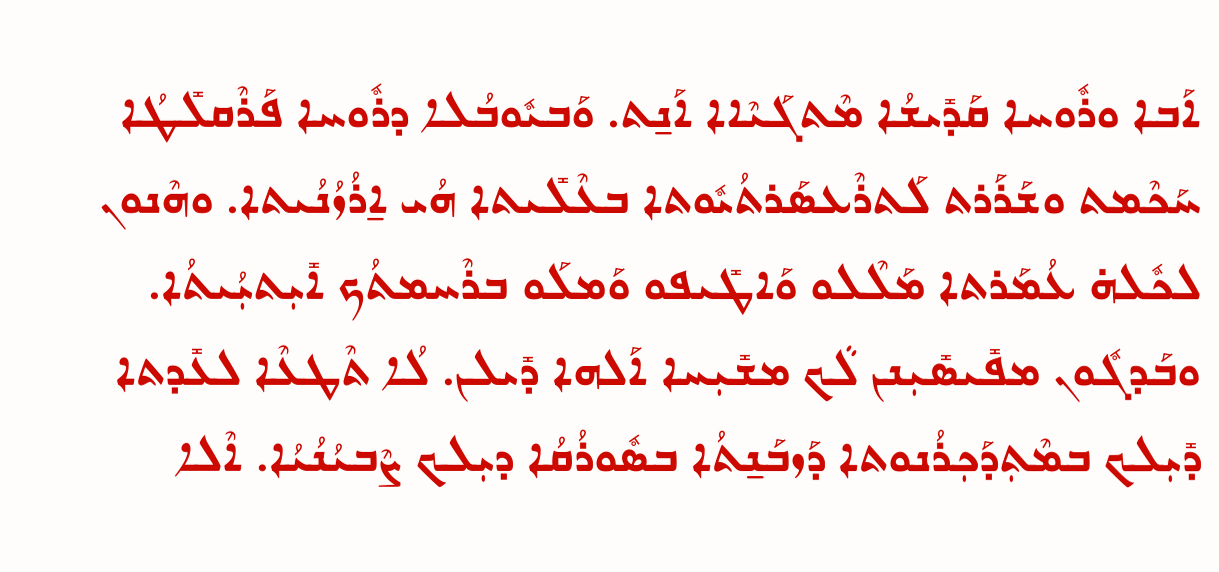ܐܰܒܐ ܘܪܽܘܚܐ ܩܰܕܺܝܫܳܐ ܡܶܬܓܰܝܶܐܐ ܐܰܢ̱ܬ. ܘܰܒܝܽܘܒܳܠܐ ܕܪܽܘܚܐ ܦܰܪܶܩܠܺܛܳܐ ܚܰܟܶܡܬ ܘܫܰܪܰܪܬ ܠܰܬܪܶܥܣܰܪܬܳܝܽܘܬܐ ܒܥܶܠܺܝܬܐ ܗܳܝ ܐ̱ܪܳܙܳܢܳܝܬܐ. ܘܗܶܢܘܢ ܠܟܽܠܗ̇ ܥܳܡܰܪܬܐ ܡܰܠܶܠܘ ܘܰܐܛܺܝܦܘ ܘܰܡܠܰܘ ܒܪܶܚܡܬܳܟ ܐܺܝܼܬܝܼܳܝܬܳܐ. ܘܒܰܕܓܽܘܢ ܡܦܺܝܣܺܝܼܢܢ ܠܵܟ ܡܫܺܝܼܚܐ ܐܰܠܗܐ ܕܺܝܠܢ. ܠܳܐ ܬܶܛܥܶܐ ܠܥܺܕܬܐ ܕܺܝܼܠܟ ܒܡܶܬܼܕܰܟܼܪܳܢܘܬܐ ܕܰܙܒܰܢ̱ܬܳܐ ܒܣܽܘܪܳܩܳܐ ܕܝܼܠܟ ܨܶܒܝܳܢܳܝܳܐ. ܐܶܠܐ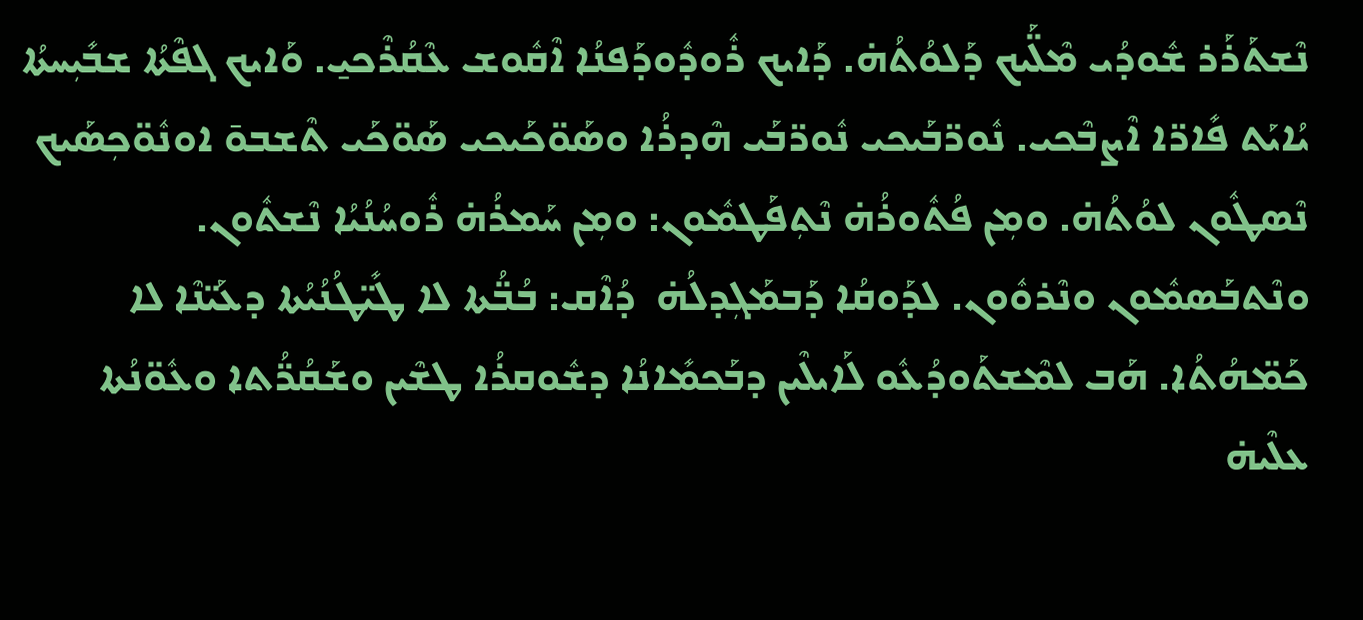ܢܶܫܬܰܪܰܪ ܫܽܘܕܳܝ ܡܶܠ̈ܰܝܟ ܕܰܠܘܳܬܳܗ̇. ܕܰܐܝܟ ܪܽܘܕܽܘܕܰܦܢܳܐ ܐܶܩܽܘܫ ܥܶܩܳܪܶܟܝ̱. ܘܰܐܝܟ ܓܦܶܬܳܐ ܫܒܺܝܼܚܬܳܐ ܝܳܐܝܰܬ ܦܺܐܪ̈ܐ ܐܶܨܒܶܟܝ. ܢܽܘܪ̈ܒܰܝܟܝ ܢܽܘܪ̈ܒܰܝ ܗܶܕܪܳܐ ܘܣܰܘ̈ܟܰܝܟܝ ܣܰܘ̈ܟܰܝ ܬܶܫܒܘ̄ ܐܘܢܽܘ̈ܟܼܣܰܝܟ ܢܶܣܛܽܘܢ ܠܘܳܬܳܗ̇. ܘܡܼܢ ܦܳܬܽܘܪܳܗ̇ ܢܶܬܼܦܰܛܡܽܘܢ: ܘܡܼܢ ܚܰܡܪܳܗ̇ ܪܽܘܚܳܢܳܝܳܐ ܢܶܫܬܽܘܢ. ܘܢܶܬܒܰܣܡܽܘܢ ܘܢܶܪܘܽܘܢ. ܠܕܰܘܩܳܐ ܕܰܒܡܰܓܼܕܠܳܗ̇  ܕܳܐܶܩ: ܒܳܒ̈ܳܬܐ ܠܐ ܛܺܝ̈ܛܳܢܳܝܳܬܐ ܕܥܰܝ̈ܢܶܐ ܠܐ ܟܰܡ̈ܗܳܬܳܐ. ܗܰܒ ܠܡܶܫܬܰܘܕܳܥܽܘ ܠܰܐܝܠܶܝܢ ܕܒܰܟܡܺܐܢܳܐ ܕܫܽܘܩܪܳܐ ܛܫܶܝܢ ܘܫܰܩܳܪ̈ܳܬܐ ܘܥܽܘ̈ܢܳܬܐ ܥܠܶܝܗ̇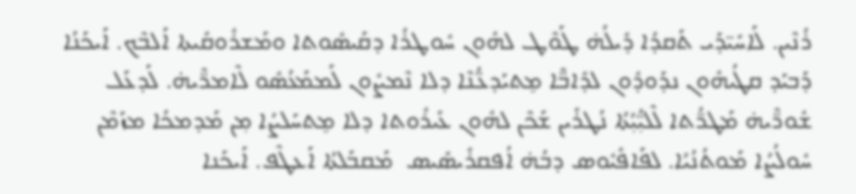ܪܳܢܶܝܢ. ܠܰܐܚܺܝ̈ܕܰܝ ܬܰܩܕܳܐ ܕܺܝܠܳܗ̇ ܛܰܘܶܛ ܠܗܽܘܢ ܚܽܘܛܪܳܐ ܕܩܰܝܣܽܘܬܐ ܘܡܰܫܪܽܘܩܺܝܬܐ ܐܰܠܒܶܟ. ܐܰܝܟܰܢܳܐ ܕܰܒܝܰܕ ܩܛܳܝܗܽܘܢ ܢܕܰܘܕܽܘܢ ܠܕܺܐܒ̈ܶܐ ܡܸܬܝܰܕܥ̈ܳܢܶܐ ܕܠܐ ܢܶܡܨܽܘܢ ܠܰܡܡܰܥܳܣܽܘ ܠܶܐܡܪ̈ܶܝܗ̇. ܠܰܕܥܰܠ ܫܽܘܪ̈ܶܝܗ̇ ܡܰܛܪ̈ܳܬܐ ܠܶܠܝܼ̈ܳܝܼܳܬܳܐ ܢܳܛܪܺܝܢ ܫܰܟܶܢ ܠܗܽܘܢ ܥܺܝܪܽܘܬܐ ܕܠܐ ܡܸܬܚܰܠܨܳܐ ܡܼܢ ܡܰܕܡܟܳܐ ܡܙܰܡܶܢ ܚܽܘܠܳܨܳܐ ܡܰܘܬܳܢܳܝܳܐ. ܠܦܰܐܦܺܝܽܘܣ ܕܒܳܗ̇ ܐܳܦܩܪܺܝܣܺܝܣ  ܡܰܩܒܰܠܬܳܐ ܐܰܥܛܶܦ. ܐܰܝܟܰܢܐ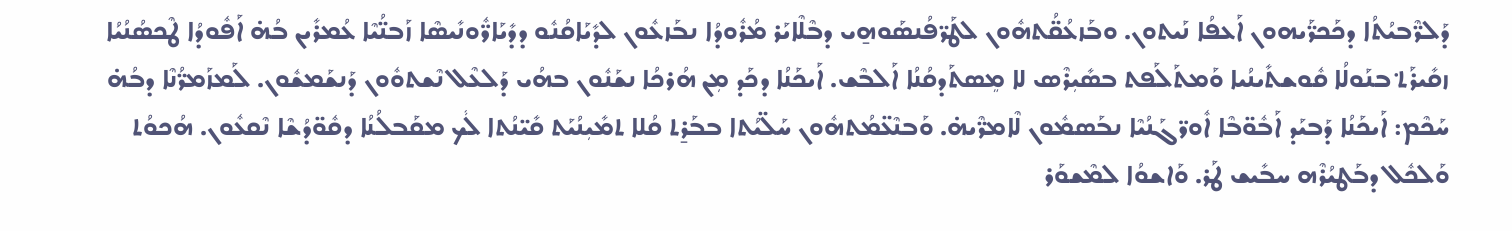ܕܰܠܪ̈ܶܒܝܳܬܳܐ ܕܟܰܟܪ̈ܰܝܗܘܢ ܐܰܥܦܳܐ ܢܰܝܬܘܢ. ܘܒܰܙܥܳܩ̈ܳܬܗܽܘܢ ܠܛܰܪ̈ܦܳܢܣܰܘܗ̱ܝ ܕܒܶܠܶܐܝܰܪ ܡܳܪܽܘܕܳܐ ܢܒܰܙܥܽܘܢ ܠܕܺܝܰܐܩܳܢܽܘ ܕܕܺܝܰܐܪ̈ܽܘܢܺܝܣܶܐ ܙܰܒܢ̈ܳܝܶܐ ܥܳܡܪܺܝܢ ܒܳܗ̇ ܐܰܦܽܘܕܳܐ ܛܶܟܣܳܢܳܝܳܐ ܙܩܺܝܪܰܬ݀ ܒܢܰܘܠܳܐ ܩܽܘܫܬܺܝܢܳܝܐ ܘܰܡܬܰܠܰܦܬ ܒܣܺܝܼܪܶܣ ܠܐ ܡܸܣܬܰܕܩܳܢܳܐ ܐܰܠܒܶܫ. ܐܰܝܟܰܢܳܐ ܕܟܰܕ ܡܼܢ ܗܳܪܟܳܐ ܢܫܰܢܽܘܢ ܒܗܳܝ ܕܰܠܥܶܠ ܢܶܫܬܘܽܘܢ ܕܰܢܫܰܡܫܽܘܢ. ܠܰܡܙܰܡܪ̈ܳܢܶܐ ܕܒܳܗ̇ ܚܰܟܶܡ: ܐܰܝܟܰܢܳܐ ܕܰܒܝܰܕ ܐܰܒܽܘ̈ܒܶܐ ܐܽܘܪ̈ܓܰܢܳܝܶܐ ܢܒܰܣܡܽܘܢ ܠܶܐܡܪ̈ܶܝܗ̇. ܘܰܒܢܶܥ̈ܡܳܬܗܽܘܢ ܚܰܠ̈ܝܳܬܐ ܒܒܰܪ̱ܬ ܩܳܠܐ ܬܡܺܝܼܢܳܝܰܬ ܩܺܝ̈ܢܳܬܐ ܠܵܟ ܡܩܰܒܠܳܢܳܐ ܕܩܽܘ̈ܕܳܫܶܐ ܢܶܩܥܽܘܢ. ܗܳܟܘܳܬ ܘܰܠܟܽܠ ܕܒܰܛܝܳܪܶܗ ܚܒܺܝܫ ܛܰܪ. ܘܰܐܫܘܳܐ ܠܡܶܫܘܰܪ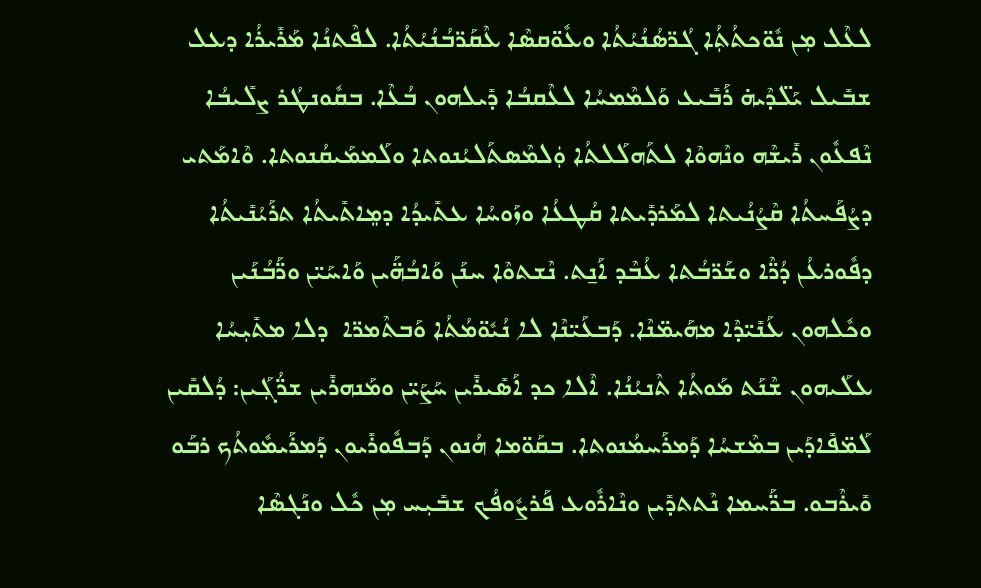ܠܥܶܠ ܡܼܢ ܢܽܘ̈ܟܬܳܬܼܳܐ ܓܳܪ̈ܣܳܢܳܝܳܬܳܐ ܘܥܽܘ̈ܩܣܶܐ ܥܶܩܰܪ̈ܒܳܢܳܝܳܬܳܐ. ܠܦܶܬܢܳܐ ܡܰܪܺܝܪܳܐ ܕܥܠ ܫܒܺܝܠ ܝܰܠ̈ܕܶܝܗ̇ ܪܰܒܺܝܥ ܘܰܠܡܶܡܚܳܐ ܠܥܶܩܒܳܐ ܕܺܝܠܗܘܢ ܒܳܥܶܐ. ܒܩܽܘܢܛܳܪ ܨܠܺܝܒܳܐ ܢܶܦܥܽܘܢ ܪܺܝܫܶܗ ܘܢܶܗܘܶܐ ܠܬܰܗܠܰܠܬܳܐ ܘܲܠܡܶܣܬܰܠܝܳܢܘܬܐ ܘܠܰܡܡܰܝܩܳܢܘܬܐ. ܘܶܐܡܰܬܝ ܕܨܳܦܰܚܬܳܐ ܩܶܨܳܢܳܝܬܐ ܠܡܰܪܕܺܝܬܐ ܩܳܛܥܳܐ ܘܙܰܘܚܳܐ ܥܬܺܝܕܳܐ ܕܡܸܐܬܺܝܬܳܐ ܬܪܰܝܳܢܺܝܬܳܐ ܕܦܽܘܪܥܳܢ ܕܳܪ̈ܶܐ ܘܫܰܪ̈ܒܳܬܐ ܥܳܒܶܕ ܐܰܢ̱ܬ. ܢܶܫܬܘܶܐ ܚܢܰܢ ܘܰܐܒܳܗ̈ܰܝܢ ܘܰܐܚܰܝ̈ܢ ܘܪ̈ܰܒܳܢܰܝܢ ܘܟܽܠܗܘܢ ܥܰܢܺܝ̈ܕܶܐ ܡܗܰܝܡ̈ܢܶܐ. ܕܰܒܥܰܝ̈ܢܶܐ ܠܐ ܢܳܝܽܘ̈ܡܳܬܳܐ ܘܰܒܬܶܡܪ̈ܐ  ܕܠܐ ܡܬܺܝܼܚܳܐ ܥܠܰܝܗܘܢ ܫܶܢܰܬ ܡܰܘܬܳܐ ܬܶܢܝܳܢܳܐ. ܐܶܠܐ ܟܕ ܐܰܣܺܝܪܺܝܢ ܚܰܨܰܝ̈ܢ ܘܡܰܢܗܪܺܝܢ ܫܪ̈ܳܓܼܰܝܢ: ܕܳܠܩܺܝܢ ܠܰܡ̈ܦܺܐܕܰܝܢ ܒܡܶܫܚܳܐ ܕܰܡܪܰܚܡܳܢܘܬܐ. ܒܩܰܘ̈ܡܐ ܗܳܢܘܢ ܕܰܒܦܽܘܪܺܝܘܢ ܕܰܡܪܰܝܡܽܘܬܳܟ ܪܒܰܘ ܘܺܝܪܶܒܘ. ܒܪ̈ܰܚܡܐ ܢܶܬܬܕܺܝܢ ܘܢܶܐܪܽܘܥ ܦܰܪܨܽܘܦܳܟ ܫܒܺܝܼܚ ܡܼܢ ܟܽܠ ܘܢܰܓܣܶܐ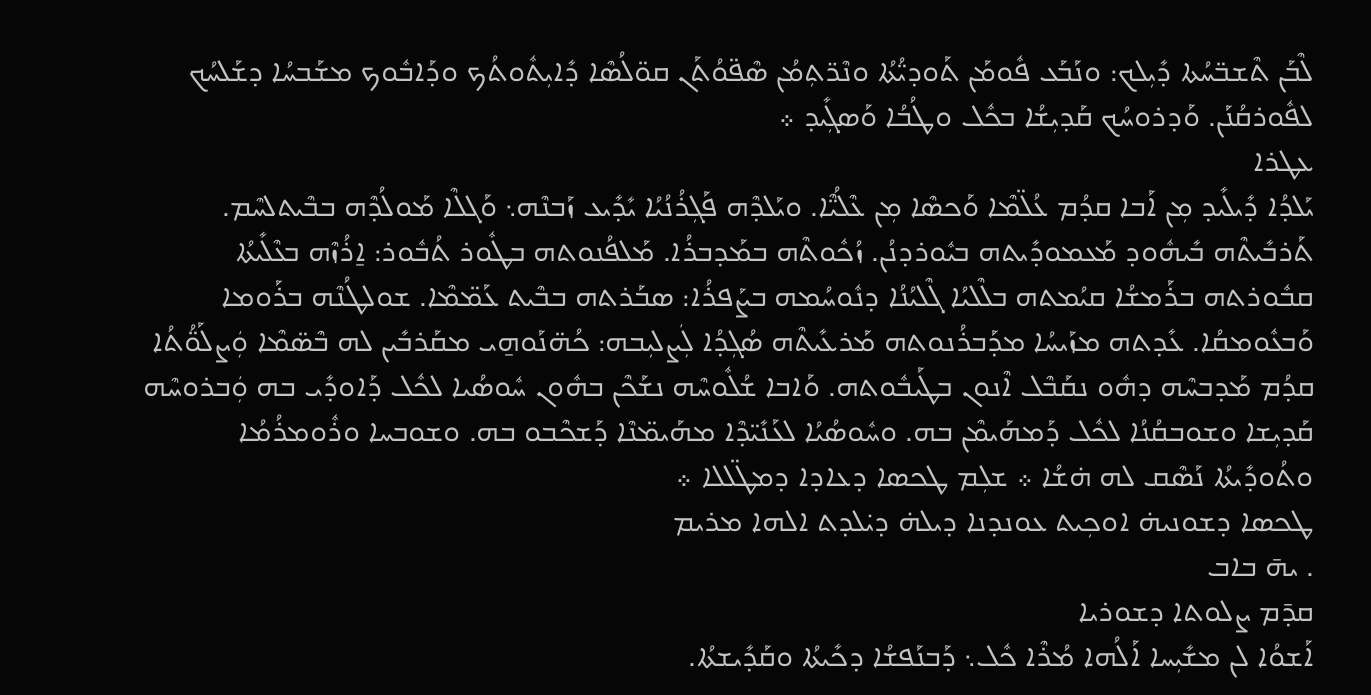ܠܶܒܰܢ ܬܶܫܒ̈ܚܳܬܐ ܕܺܝܼܠܟ: ܘܢܰܒܰܥ ܦܽܘܡܰܢ ܬܰܘܕܝ̈ܳܬܳܐ ܘܢܶܪ̈ܬܼܡܳܢ ܣܶܦ̈ܘܳܬܰܢ ܩܘ̈ܠܳܣܶܐ ܕܺܐܝܼܬܽܘܬܳܟ ܘܕܰܐܒܽܘܟ ܡܫܰܒܚܳܐ ܕܫܰܠܚܳܟ ܠܦܽܘܪܩܳܢܰܢ. ܘܰܕܪܘܚܳܟ ܩܰܕܝܼܫܳܐ ܒܟܽܠ ܘܛܳܒܳܐ ܘܰܣܓܼܺܝܕ ܀
ܥܛܪܐ
ܝܰܠܕܳܐ ܕܺܝܠܺܝܕ ܡܼܢ ܐܰܒܐ ܩܕܳܡ ܥܳܠ̈ܡܶܐ ܘܰܟܣܶܐ ܡܼܢ ܥܶܠܳܝ̈ܶܐ. ܘܝܰܠܕܶܗ ܦܰܓܼܪܳܢܳܝܳܐ ܝܺܕܺܝܥ ܙܰܒܢܶܗ܆ ܘܰܓܠܶܐ ܡܰܘܠܳܕܶܗ ܒܒܶܝܬܠܚܶܡ. ܬܰܪܒܺܝܬܶܗ ܒܺܝܗܽܘܕ ܡܰܥܡܘܕܺܝܬܗ ܒܝܽܘܪܕܢܳܢ. ܙܳܟܽܘܬܶܗ ܒܡܰܕܒܪܳܐ. ܡܰܠܦܳܢܘܬܗ ܒܛܽܘܪ ܬܳܒܽܘܪ: ܐ̱ܪܳܙܶܗ ܒܥܶܠܺܝܬܳܐ ܩܒܽܘܪܬܗ ܒܪܰܡܫܳܐ ܩܝܳܡܬܗ ܒܠܶܠܝܳܐ ܓܶܠܝܳܢܳܐ ܕܢܽܘܚܳܡܗ ܒܨܰܦܪܳܐ: ܣܒܰܪܬܗ ܒܒܶܝܬ ܥܰܡ̈ܡܶܐ. ܫܘܠܛܳܢܶܗ ܒܪܰܘܡܐ ܘܰܒܥܽܘܡܩܳܐ. ܥܺܕܬܗ ܡܙܰܝܚܳܐ ܡܕܰܒܪܳܢܘܬܗ ܡܰܪܥܺܝܬܶܗ ܣܳܓܼܕܳܐ ܠܲܨܠܝܼܒܗ: ܟܳܗ̈ܢܰܘܗ̱ܝ ܡܩܰܪܒܺܝܢ ܠܗ ܒܶܣ̈ܡܶܐ ܘܲܨܠܰܘ̈ܳܬܳܐ ܩܕܳܡ ܡܰܕܒܚܶܗ ܕܗܽܘ ܢܩܰܒܶܠ ܐܶܢܘܢ ܒܛܰܝܒܽܘܬܗ. ܘܰܐܒܐ ܫܳܠܽܘܚܶܗ ܢܫܰܟܶܢ ܒܗܽܘܢ ܚܽܘܣܳܝܐ ܠܟܽܠ ܕܰܐܘܕܺܝ ܒܗ ܘܲܒܪܘܚܶܗ ܩܰܕܝܼܫܐ ܘܫܘܒܩܳܢܳܐ ܠܟܽܠ ܕܰܡܗܰܝܡܶܢ ܒܗ. ܘܚܽܘܣܳܝܳܐ ܠܥܰܢܺܝ̈ܕܶܐ ܡܗܰܝܡ̈ܢܶܐ ܕܰܫܟܶܒܘ ܒܗ. ܘܫܘܒܚܐ ܘܪܽܘܡܪܳܡܳܐ ܘܬܳܘܕܺܝܬܳܐ ܢܰܣܶܩ ܠܗ ܗ̇ܫܳܐ ܀ ܫܠܼܡ ܛܟܣܐ ܕܥܐܕܐ ܕܡܛ̈ܠܠܐ ܀
ܛܟܣܐ ܕܫܘܢܝܗ̇ ܐܘܟܼܝܬ ܥܘܢܕܢܐ ܕܝܠܗ̇ ܕܝ̇ܠܕܬ ܐܠܗܐ ܡܪܝܡ
. ܝܗ̄ ܒܐܒ
ܩܕ̄ܡ ܨܠܘܬܐ ܕܫܘܪܝܐ
ܐܰܫܘܳܐ ܠܢ ܡܫܺܝܼܚܐ ܐܰܠܳܗܐ ܡܳܪܶܐ ܟܽܠ܆ ܕܰܒܢܰܦܫܳܐ ܕܟܺܝܬܳܐ ܘܩܰܕܺܝܫܬܳܐ.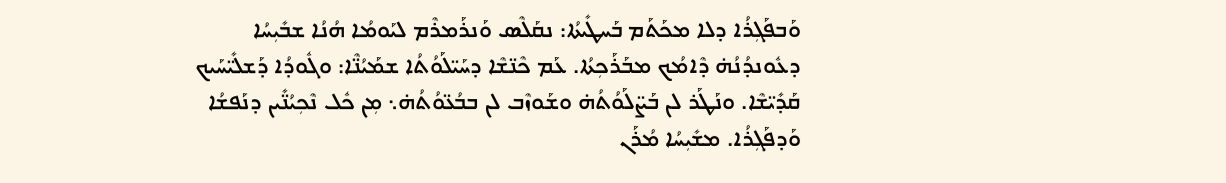ܘܰܒܦܰܓܼܪܳܐ ܕܠܐ ܡܟܰܬܰܡ ܒܰܚܛܺܝܬܳܐ: ܢܩܰܠܶܣ ܘܰܢܪܰܡܪܶܡ ܠܝܰܘܡܳܐ ܗܳܢܳܐ ܫܒܺܝܼܚܳܐ ܕܥܽܘܢܕܳܢܳܗ̇ ܕܶܐܡܳܟ ܡܒܰܪܰܟܼܬܳܐ. ܥܰܡ ܟܶܢ̈ܫܶܐ ܕܚܰܝ̈ܠܰܘܳܬܳܐ ܫܡܰܝܳܢ̈ܶܐ: ܘܓܽܘܕܳܐ ܕܰܫܠܺܝ̈ܚܰܝܟ ܩܰܕܺܝ̈ܫܶܐ. ܘܢܰܛܰܪ ܠܢ ܒܰܨ̈ܠܰܘܳܬܳܗ̇ ܘܫܰܘܙܶܒ ܠܢ ܒܒܳܥ̈ܘܳܬܳܗ̇܆ ܡܼܢ ܟܽܠ ܢܶܟܼܝܳܢ̈ܺܝܢ ܕܢܰܦܫܳܐ ܘܰܕܦܰܓܼܪܳܐ. ܡܫܺܝܼܚܳܐ ܡܳܪܰܢ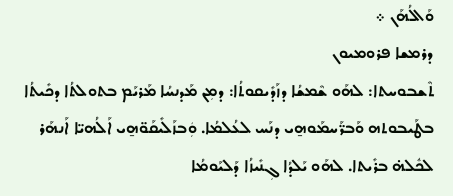ܘܰܐܠܳܗܰܢ ܀
ܕܪܡܫܐ ܦܪܘܡܝܘܢ
ܬܶܫܒܘܚܬܐ: ܠܗܰܘ ܫܶܡܫܳܐ ܕܙܰܕܺܝܩܘܬܳܐ: ܕܡܼܢ ܡܰܕܢܚܳܐ ܡܰܪܝܰܡ ܒܬܘܠܬܳܐ ܕܟܺܝܬܳܐ ܒܛܰܝܒܘܬܗ ܘܰܒܪ̈ܰܚܡܰܘܗ̱ܝ ܕܢܰܚ ܠܥܳܠܡܳܐ. ܘܲܒܙܰܠܺܝܩܰܘ̈ܗ̱ܝ ܐܰܠܳܗܝ̈ܐ ܐܰܢܗܰܪ ܠܟܽܠܗ̇ ܒܪܺܝܬܐ. ܠܗܰܘ ܝܰܠܕܳܐ ܓܼܢܺܝܙܳܐ ܕܰܠܝܰܘܡܳܐ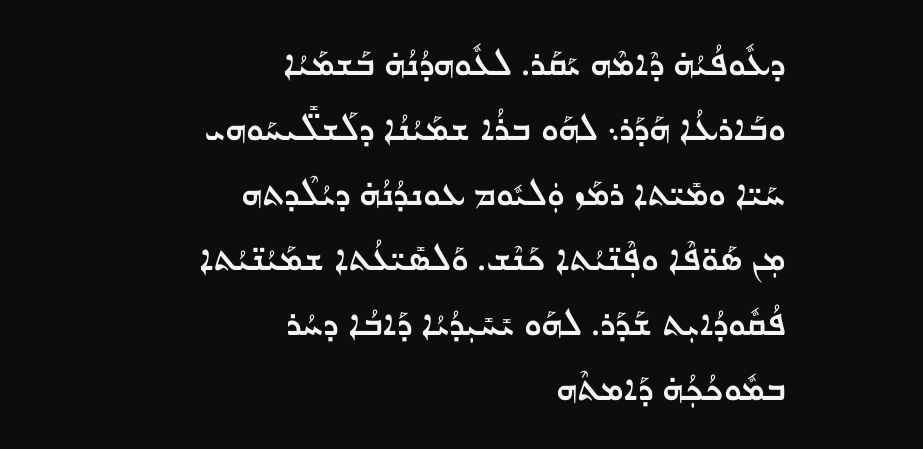ܕܥܽܘܦܳܝܳܗ̇ ܕܶܐܡܶܗ ܝܰܩܰܪ. ܠܥܽܘܗܕܳܢܳܗ̇ ܒܰܫܡܰܝܳܐ ܘܒܰܐܪܥܳܐ ܗܰܕܰܪ܆ ܠܗܰܘ ܒܪܳܐ ܫܡܰܝܳܢܳܐ ܕܠܰܫܠ̈ܺܝܚܰܘܗܝ ܚܰܝ̈ܐ ܘܡܺܝ̈ܬܐ ܪܡܰܙ ܘܲܠܝܽܘܡ ܥܘܢܕܳܢܳܗ̇ ܕܝܳܠܶܕܬܗ ܡܼܢ ܣܰܘ̈ܦܶܐ ܘܦܼܶܢ̈ܝܳܬܐ ܟܰܢܶܫ. ܘܰܠܣܺܝ̈ܥܳܬܐ ܫܡܰܝܳܢ̈ܝܳܬܐ ܦܳܩܽܘܕܳܐܝܼܬ ܫܰܕܰܪ. ܠܗܰܘ ܝܺܚܺܝܼܕܳܝܳܐ ܕܰܐܒܳܐ ܕܚܳܪ ܒܡܽܘܟܳܟܼܳܗ̇ ܕܰܐܡܬܶܗ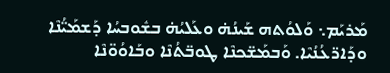ܡܰܪܝܰܡ܆ ܘܰܠܘܳܬܗ ܫܰܝܢܳܗ̇ ܘܥܰܠܝܳܗ̇ ܒܫܽܘܒܚܳܐ ܕܰܫܡܰܝ̈ܳܢܶܐ ܘܕܰܐܪ̈ܥܳܢܳܝܶܐ. ܘܰܒܡܰܫ̈ܟܢܶܐ ܛܘܒ̈ܬܳܢܶܐ ܘܒܰܐܘܳܘ̈ܢܶܐ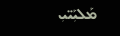ܡܰܠܝܼܰܝ̈ܝܼ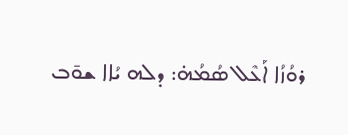ܪܘܳܙܳܐ ܐܰܥܶܠ ܣܳܡܳܗ̇: ܕܠܗ ܝܳܐܐ ܫܘ̄ܒ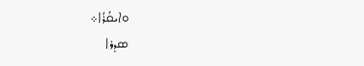ܘܐܝܩܳܪܳܐ܀
ܣܕܪܐ